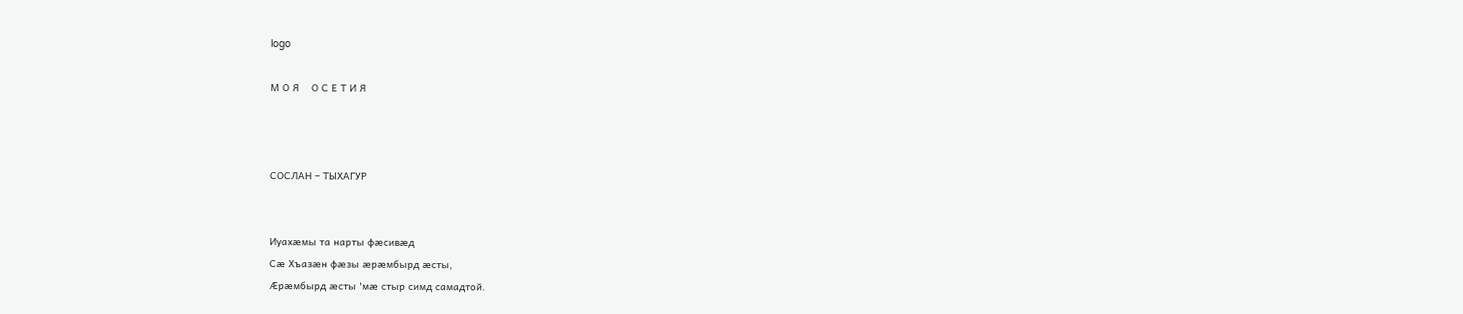logo

М О Я    О С Е Т И Я



СОСЛАН – ТЫХАГУР


Иуахæмы та нарты фæсивæд
Сæ Хъазæн фæзы æрæмбырд æсты,
Æрæмбырд æсты 'мæ стыр симд самадтой.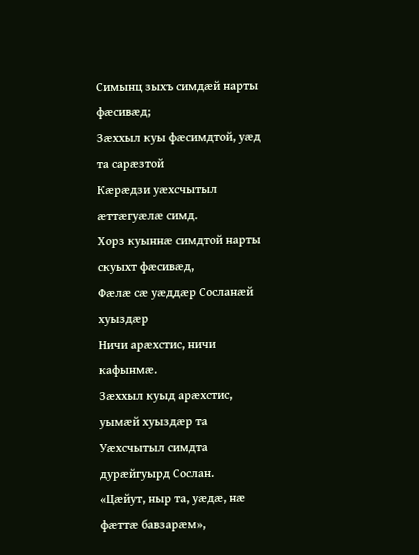Симынц зыхъ симдæй нарты фæсивæд;
Зæххыл куы фæсимдтой, уæд та сарæзтой
Кæрæдзи уæхсчытыл æттæгуæлæ симд.
Хорз куыннæ симдтой нарты скуыхт фæсивæд,
Фæлæ сæ уæддæр Сосланæй хуыздæр
Ничи арæхстис, ничи кафынмæ.
Зæххыл куыд арæхстис, уымæй хуыздæр та
Уæхсчытыл симдта дурæйгуырд Сослан.
«Цæйут, ныр та, уæдæ, нæ фæттæ бавзарæм»,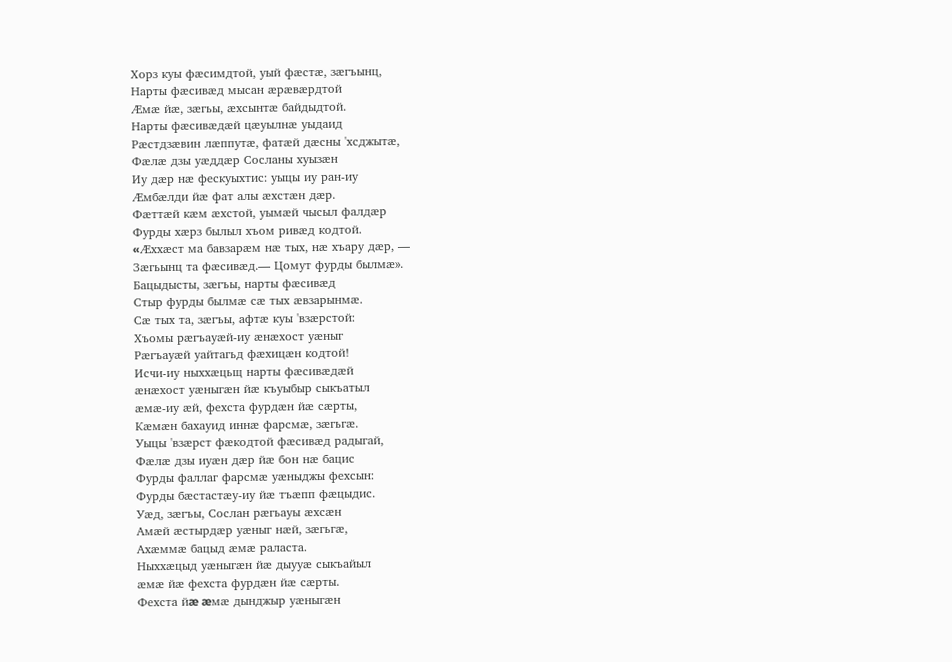Хорз куы фæсимдтой, уый фæстæ, зæгъынц,
Нарты фæсивæд мысан æрæвæрдтой
Æмæ йæ, зæгьы, æхсынтæ байдыдтой.
Нарты фæсивæдæй цæуылнæ уыдаид
Рæстдзæвин лæппутæ, фатæй дæсны 'хсджытæ,
Фæлæ дзы уæддæр Сосланы хуызæн
Иу дæр нæ фескуыхтис: уыцы иу ран-иу
Æмбæлди йæ фат алы æхстæн дæр.
Фæттæй кæм æхстой, уымæй чысыл фалдæр
Фурды хæрз былыл хъом ривæд кодтой.
«Æххæст ма бавзарæм нæ тых, нæ хъару дæр, —
Зæгьынц та фæсивæд.— Цомут фурды былмæ».
Бацыдысты, зæгъы, нарты фæсивæд
Стыр фурды былмæ сæ тых æвзарынмæ.
Сæ тых та, зæгъы, афтæ куы 'взæрстой:
Хъомы рæгъауæй-иу æнæхост уæныг
Рæгъауæй уайтагьд фæхицæн кодтой!
Исчи-иу ныххæцьщ нарты фæсивæдæй
æнæхост уæныгæн йæ къуыбыр сыкъатыл
æмæ-иу æй, фехста фурдæн йæ сæрты,
Кæмæн бахауид иннæ фарсмæ, зæгьгæ.
Уыцы 'взæрст фæкодтой фæсивæд радыгай,
Фæлæ дзы иуæн дæр йæ бон нæ бацис
Фурды фаллаг фарсмæ уæныджы фехсын:
Фурды бæстастæу-иу йæ тъæпп фæцыдис.
Уæд, зæгъы, Сослан рæгьауы æхсæн
Амæй æстырдæр уæныг нæй, зæгьгæ,
Ахæммæ бацыд æмæ раласта.
Ныххæцыд уæныгæн йæ дыууæ сыкъайыл
æмæ йæ фехста фурдæн йæ сæрты.
Фехста йæ æмæ дынджыр уæныгæн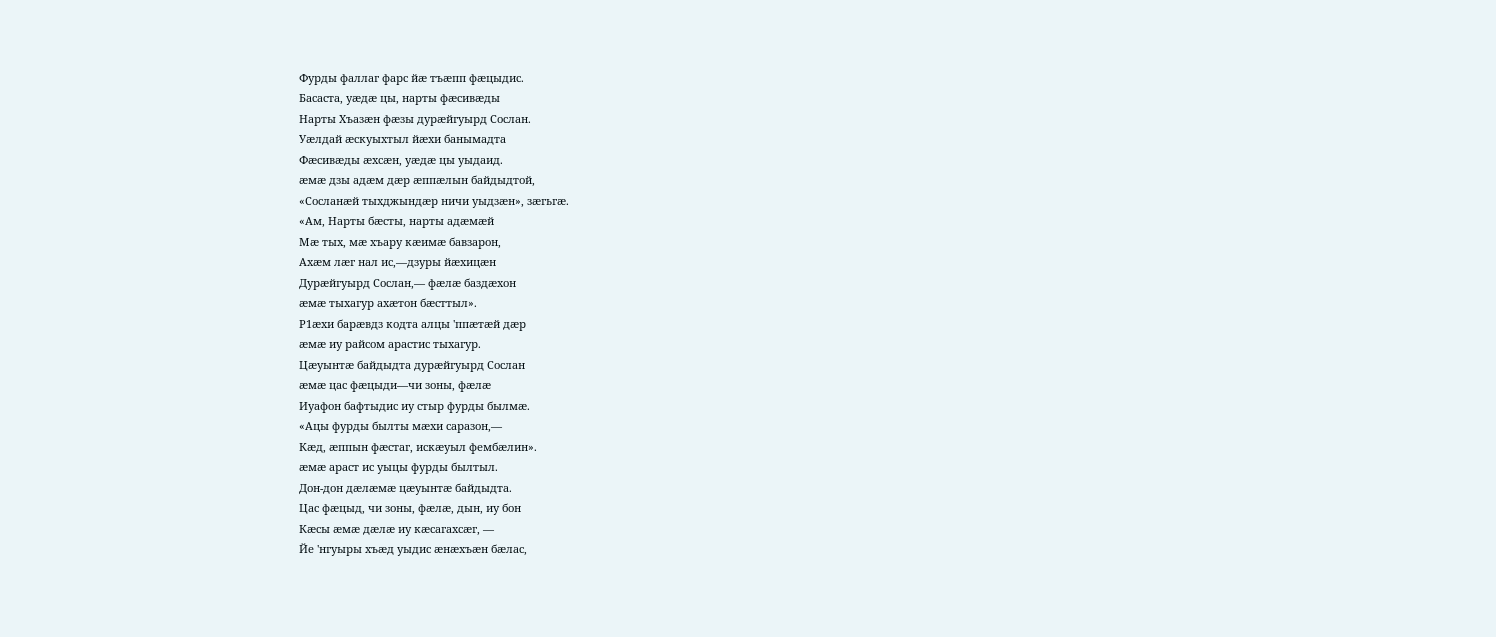Фурды фаллаг фарс йæ тъæпп фæцыдис.
Басаста, уæдæ цы, нарты фæсивæды
Нарты Хъазæн фæзы дурæйгуырд Сослан.
Уæлдай æскуыхтыл йæхи банымадта
Фæсивæды æхсæн, уæдæ цы уыдаид.
æмæ дзы адæм дæр æппæлын байдыдтой,
«Сосланæй тыхджындæр ничи уыдзæн», зæгьгæ.
«Ам, Нарты бæсты, нарты адæмæй
Мæ тых, мæ хъару кæимæ бавзарон,
Ахæм лæг нал ис,—дзуры йæхицæн
Дурæйгуырд Сослан,— фæлæ баздæхон
æмæ тыхагур ахæтон бæсттыл».
Р1æхи барæвдз кодта алцы 'ппæтæй дæр
æмæ иу райсом арастис тыхагур.
Цæуынтæ байдыдта дурæйгуырд Сослан
æмæ цас фæцыди—чи зоны, фæлæ
Иуафон бафтыдис иу стыр фурды былмæ.
«Ацы фурды былты мæхи саразон,—
Кæд, æппын фæстаг, искæуыл фембæлин».
æмæ араст ис уыцы фурды былтыл.
Дон-дон дæлæмæ цæуынтæ байдыдта.
Цас фæцыд, чи зоны, фæлæ, дын, иу бон
Кæсы æмæ дæлæ иу кæсагахсæг, —
Йе 'нгуыры хъæд уыдис æнæхъæн бæлас,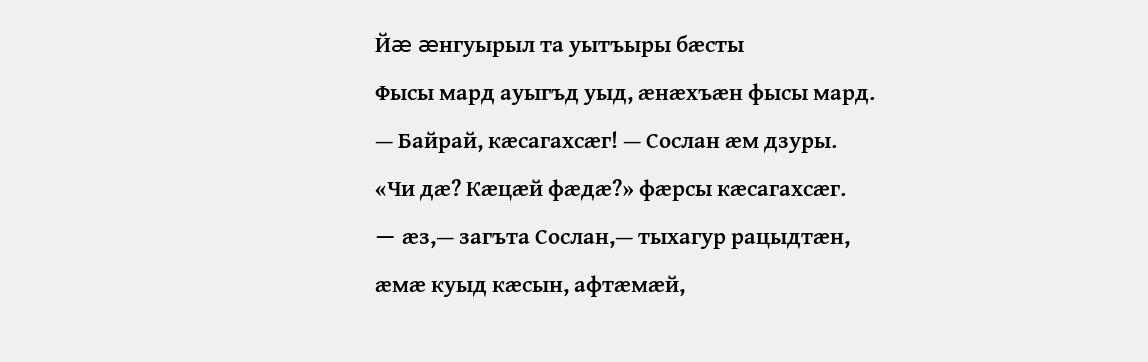Йæ æнгуырыл та уытъыры бæсты
Фысы мард ауыгъд уыд, æнæхъæн фысы мард.
— Байрай, кæсагахсæг! — Сослан æм дзуры.
«Чи дæ? Кæцæй фæдæ?» фæрсы кæсагахсæг.
— æз,— загъта Сослан,— тыхагур рацыдтæн,
æмæ куыд кæсын, афтæмæй,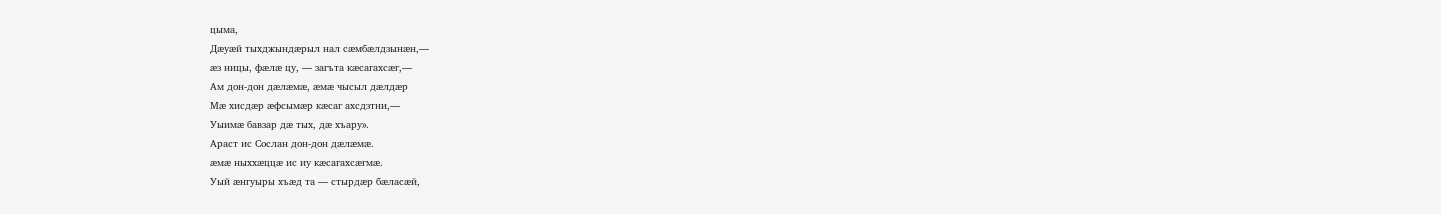цыма,
Дæуæй тыхджындæрыл нал сæмбæлдзынæн,—
æз ницы, фæлæ цу, — загъта кæсагахсæг,—
Ам дон-дон дæлæмæ, æмæ чысыл дæлдæр
Мæ хисдæр æфсымæр кæсаг ахсдзтни,—
Уыимæ бавзар дæ тых, дæ хъару».
Араст ис Сослан дон-дон дæлæмæ.
æмæ ныххæццæ ис иу кæсагахсæгмæ.
Уый æнгуыры хъæд та — стырдæр бæласæй,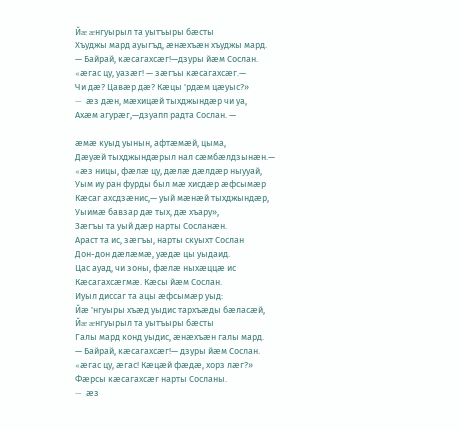Йæ æнгуырыл та уытъыры бæсты
Хъуджы мард ауыгъд, æнæхъæн хъуджы мард.
— Байрай, кæсагахсæг!—дзуры йæм Сослан.
«æгас цу, уазæг! — зæгъы кæсагахсæг.—
Чи дæ? Цавæр дæ? Кæцы 'рдæм цæуыс?»
—  æз дæн, мæхицæй тыхджындæр чи уа,
Ахæм агурæг,—дзуапп радта Сослан. —

æмæ куыд уынын, афтæмæй, цыма,
Дæуæй тыхджындæрыл нал сæмбæлдзынæн.—
«æз ницы, фæлæ цу, дæлæ дæлдæр ныууай,
Уым иу ран фурды был мæ хисдæр æфсымæр
Кæсаг ахсдзæнис,— уый мæнæй тыхджындæр,
Уыимæ бавзар дæ тых, дæ хъару»,
Зæгъы та уый дæр нарты Сосланæн.
Араст та ис, зæгъы, нарты скуыхт Сослан
Дон-дон дæлæмæ, уæдæ цы уыдаид.
Цас ауад, чи зоны, фæлæ ныхæццæ ис
Кæсагахсæгмæ. Кæсы йæм Сослан.
Иуыл диссаг та ацы æфсымæр уыд:
Йæ 'нгуыры хъæд уыдис тархъæды бæласæй,
Йæ æнгуырыл та уытъыры бæсты
Галы мард конд уыдис, æнæхъæн галы мард.
— Байрай, кæсагахсæг!— дзуры йæм Сослан.
«æгас цу, æгас! Кæцæй фæдæ, хорз лæг?»
Фæрсы кæсагахсæг нарты Сосланы.
—  æз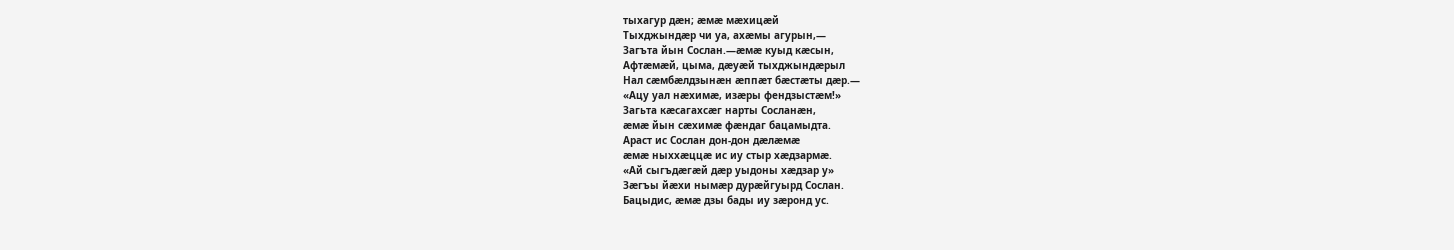тыхагур дæн; æмæ мæхицæй
Тыхджындæр чи уа, ахæмы агурын,—
Загъта йын Сослан.—æмæ куыд кæсын,
Афтæмæй, цыма, дæуæй тыхджындæрыл
Нал сæмбæлдзынæн æппæт бæстæты дæр.—
«Ацу уал нæхимæ, изæры фендзыстæм!»
Загьта кæсагахсæг нарты Сосланæн,
æмæ йын сæхимæ фæндаг бацамыдта.
Араст ис Сослан дон-дон дæлæмæ
æмæ ныххæццæ ис иу стыр хæдзармæ.
«Ай сыгъдæгæй дæр уыдоны хæдзар у»
Зæгъы йæхи нымæр дурæйгуырд Сослан.
Бацыдис, æмæ дзы бады иу зæронд ус.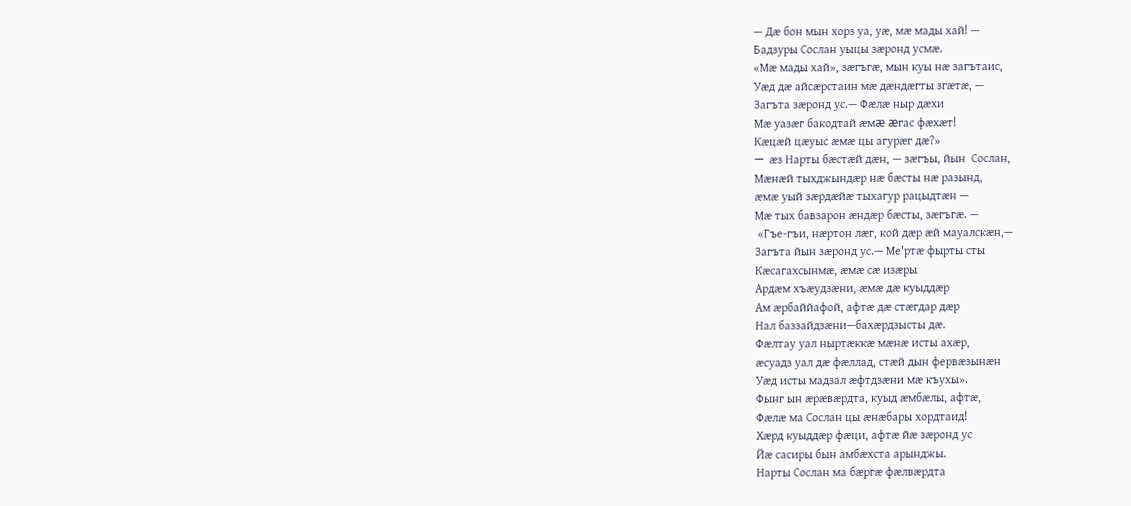— Дæ бон мын хорз уа, уæ, мæ мады хай! —
Бадзуры Сослан уыцы зæронд усмæ.
«Мæ мады хай», зæгъгæ, мын куы нæ загътаис,
Уæд дæ айсæрстаин мæ дæндæгты згæтæ, —
Загъта зæронд ус.— Фæлæ ныр дæхи
Мæ уазæг бакодтай æмæ æгас фæхæт!
Кæцæй цæуыс æмæ цы агурæг дæ?»
—  æз Нарты бæстæй дæн, — зæгъы, йын  Сослан,
Мæнæй тыхджындæр нæ бæсты нæ разынд,
æмæ уый зæрдæйæ тыхагур рацыдтæн —
Мæ тых бавзарон æндæр бæсты, зæгъгæ. —
 «Гъе-гъи, нæртон лæг, кой дæр æй мауалскæн,—
Загъта йын зæронд ус.— Ме'ртæ фырты сты
Кæсагахсынмæ, æмæ сæ изæры
Ардæм хъæудзæни, æмæ дæ куыддæр
Ам æрбаййафой, афтæ дæ стæгдар дæр
Нал баззайдзæни—бахæрдзысты дæ.
Фæлтау уал ныртæккæ мæнæ исты ахæр,
æсуадз уал дæ фæллад, стæй дын фервæзынæн
Уæд исты мадзал æфтдзæни мæ къухы».
Фынг ын æрæвæрдта, куыд æмбæлы, афтæ,
Фæлæ ма Сослан цы æнæбары хордтаид!
Хæрд куыддæр фæци, афтæ йæ зæронд ус
Йæ сасиры бын амбæхста арынджы.
Нарты Сослан ма бæргæ фæлвæрдта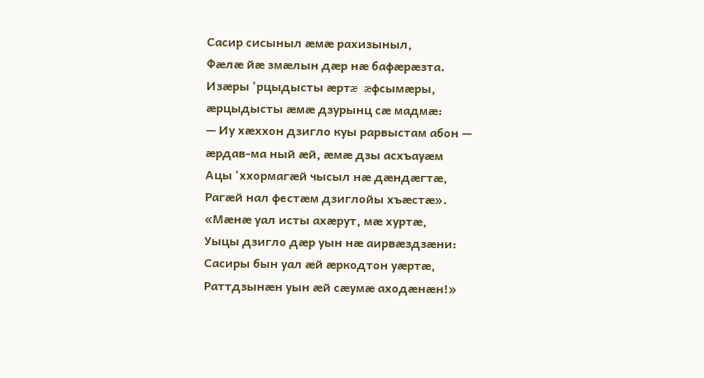Сасир сисыныл æмæ рахизыныл,
Фæлæ йæ змæлын дæр нæ бафæрæзта.
Изæры 'рцыдысты æртæ æфсымæры,
æрцыдысты æмæ дзурынц сæ мадмæ:
— Иу хæххон дзигло куы рарвыстам абон —
æрдав-ма ный æй, æмæ дзы асхъауæм
Ацы 'ххормагæй чысыл нæ дæндæгтæ,
Рагæй нал фестæм дзиглойы хъæстæ».
«Мæнæ уал исты ахæрут, мæ хуртæ,
Уыцы дзигло дæр уын нæ аирвæздзæни:
Сасиры бын уал æй æркодтон уæртæ,
Раттдзынæн уын æй сæумæ аходæнæн!»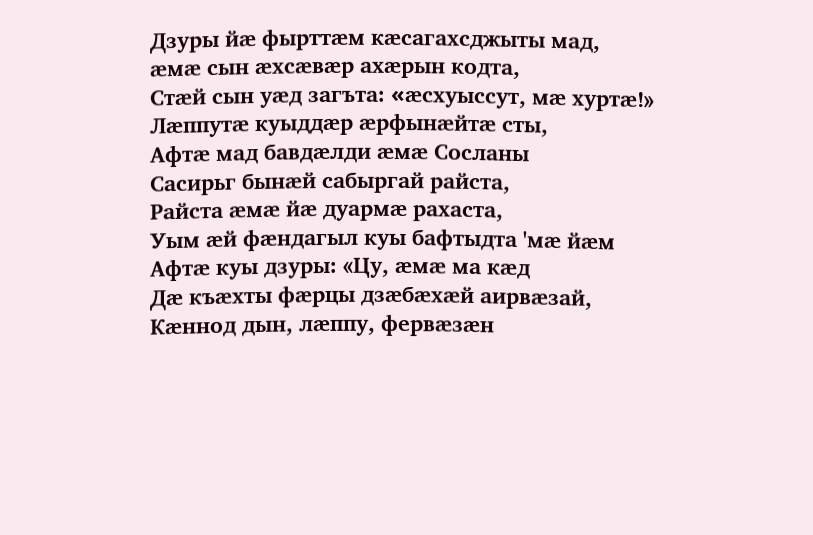Дзуры йæ фырттæм кæсагахсджыты мад,
æмæ сын æхсæвæр ахæрын кодта,
Стæй сын уæд загъта: «æсхуыссут, мæ хуртæ!»
Лæппутæ куыддæр æрфынæйтæ сты,
Афтæ мад бавдæлди æмæ Сосланы
Сасирьг бынæй сабыргай райста,
Райста æмæ йæ дуармæ рахаста,
Уым æй фæндагыл куы бафтыдта 'мæ йæм
Афтæ куы дзуры: «Цу, æмæ ма кæд
Дæ къæхты фæрцы дзæбæхæй аирвæзай,
Кæннод дын, лæппу, фервæзæн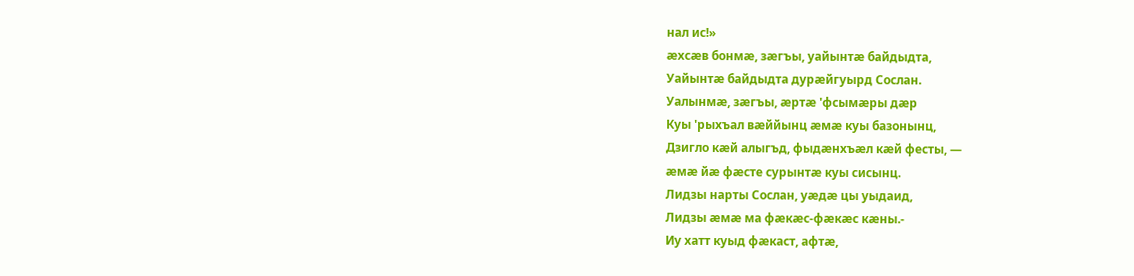нал ис!»
æхсæв бонмæ, зæгъы, уайынтæ байдыдта,
Уайынтæ байдыдта дурæйгуырд Сослан.
Уалынмæ, зæгъы, æртæ 'фсымæры дæр
Куы 'рыхъал вæййынц æмæ куы базонынц,
Дзигло кæй алыгъд, фыдæнхъæл кæй фесты, —
æмæ йæ фæсте сурынтæ куы сисынц.
Лидзы нарты Сослан, уæдæ цы уыдаид,
Лидзы æмæ ма фæкæс-фæкæс кæны.-
Иу хатт куыд фæкаст, афтæ,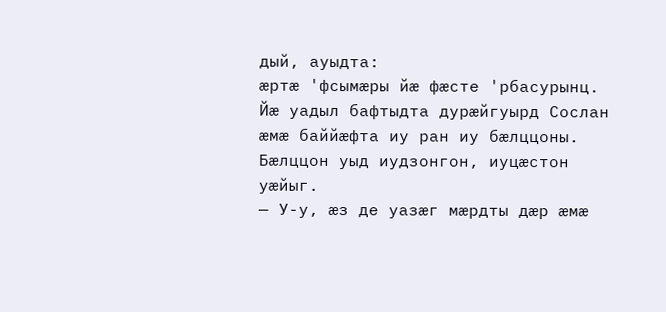дый, ауыдта:
æртæ 'фсымæры йæ фæсте 'рбасурынц.
Йæ уадыл бафтыдта дурæйгуырд Сослан
æмæ баййæфта иу ран иу бæлццоны.
Бæлццон уыд иудзонгон, иуцæстон уæйыг.
— У-у, æз де уазæг мæрдты дæр æмæ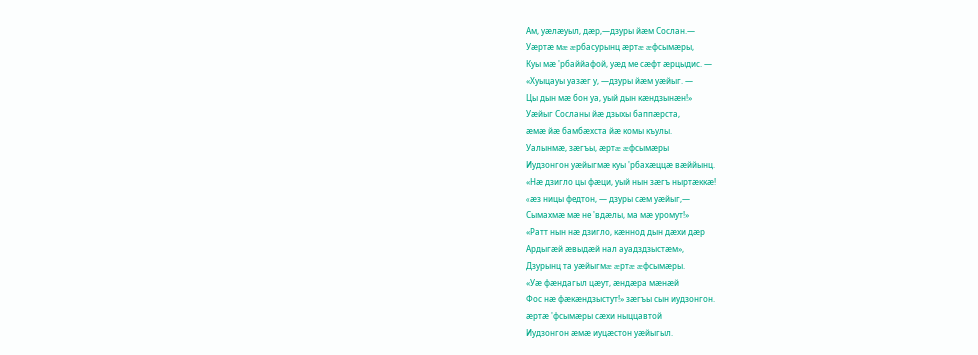Ам, уæлæуыл, дæр,—дзуры йæм Сослан.—
Уæртæ мæ æрбасурынц æртæ æфсымæры,
Куы мæ 'рбаййафой, уæд ме сæфт æрцыдис. —
«Хуыцауы уазæг у, —дзуры йæм уæйыг. —
Цы дын мæ бон уа, уый дын кæндзынæн!»
Уæйыг Сосланы йæ дзыхы баппæрста,
æмæ йæ бамбæхста йæ комы къулы.
Уалынмæ, зæгъы, æртæ æфсымæры
Иудзонгон уæйыгмæ куы 'рбахæццæ вæййынц.
«Нæ дзигло цы фæци, уый нын зæгъ ныртæккæ!
«æз ницы федтон, — дзуры сæм уæйыг,—
Сымахмæ мæ не 'вдæлы, ма мæ уромут!»
«Ратт нын нæ дзигло, кæннод дын дæхи дæр
Ардыгæй æвыдæй нал ауадздзыстæм»,
Дзурынц та уæйыгмæ æртæ æфсымæры.
«Уæ фæндагыл цæут, æндæра мæнæй
Фос нæ фæкæндзыстут!» зæгъы сын иудзонгон.
æртæ 'фсымæры сæхи ныццавтой
Иудзонгон æмæ иуцæстон уæйыгыл.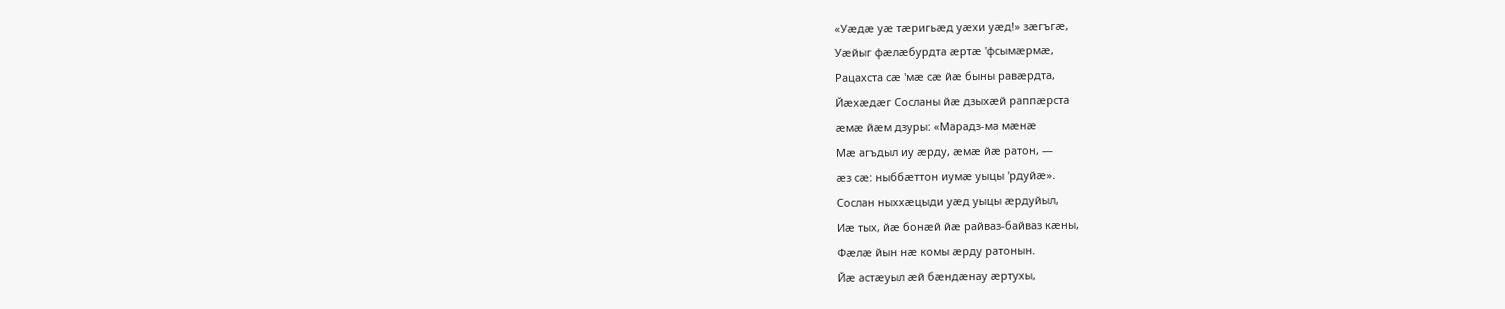«Уæдæ уæ тæригьæд уæхи уæд!» зæгъгæ,
Уæйыг фæлæбурдта æртæ 'фсымæрмæ,
Рацахста сæ 'мæ сæ йæ быны равæрдта,
Йæхæдæг Сосланы йæ дзыхæй раппæрста
æмæ йæм дзуры: «Марадз-ма мæнæ
Мæ агъдыл иу æрду, æмæ йæ ратон, —
æз сæ: ныббæттон иумæ уыцы 'рдуйæ».
Сослан ныххæцыди уæд уыцы æрдуйыл,
Иæ тых, йæ бонæй йæ райваз-байваз кæны,
Фæлæ йын нæ комы æрду ратонын.
Йæ астæуыл æй бæндæнау æртухы,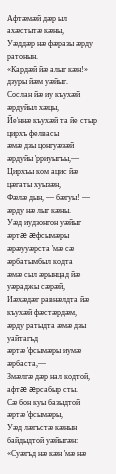Афтæмæй дæр ыл ахæстытæ кæны,
Уæддæр нæ фæразы æрду ратонын.
«Кардæй йæ алыг кæн!» дзуры йæм уæйыг.
Сослан йæ иу къухæй æрдуйыл хæцы,
Йе'ннæ къухæй та йе стыр цирхъ фелвасы
æмæ дзы цонгуæзæй æрдуйы 'рриуыгъы,—
Цирхъы ком ацис йæ цæгаты хуызæн,
Фæлæ дын, — бæгуы! — æрду нæ лыг кæны.
Уæд иудзонгон уæйыг æртæ æфсымæры
æрæууæрста 'мæ сæ æрбатымбыл кодта
æмæ сыл æрынцад йæ уæраджы сæрæй,
Иæхæдæг равнæлдта йæ къухæй фæстæрдæм,
æрду ратыдта æмæ дзы уайтагъд
æртæ 'фсымæры иумæ æрбаста,—
Змæлгæ дæр нал кодтой, афтæ æрсабыр сты.
Сæ бон куы базыдтой æртæ 'фсымæры,
Уæд лæгъстæ кæнын байдыдтой уæйыгæн:
«Суæгъд нæ кæн 'мæ нæ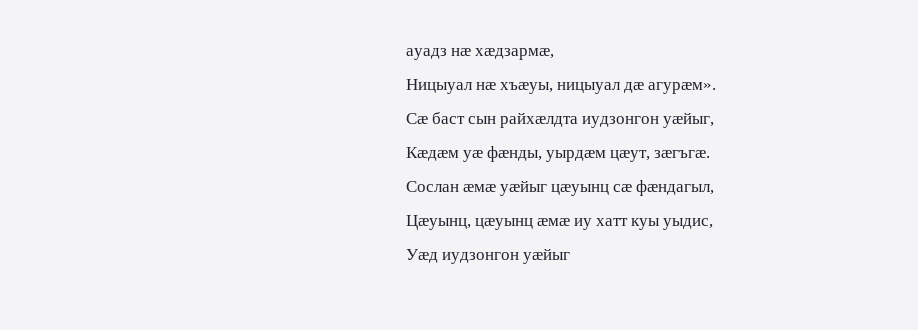ауадз нæ хæдзармæ,
Ницыуал нæ хъæуы, ницыуал дæ агурæм».
Сæ баст сын райхæлдта иудзонгон уæйыг,
Кæдæм уæ фæнды, уырдæм цæут, зæгъгæ.
Сослан æмæ уæйыг цæуынц сæ фæндагыл,
Цæуынц, цæуынц æмæ иу хатт куы уыдис,
Уæд иудзонгон уæйыг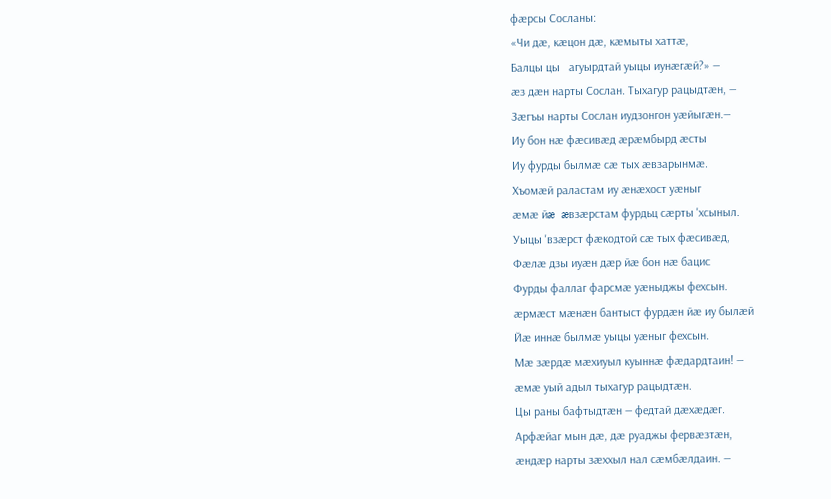фæрсы Сосланы:
«Чи дæ, кæцон дæ, кæмыты хаттæ,
Балцы цы   агуырдтай уыцы иунæгæй?» —
æз дæн нарты Сослан. Тыхагур рацыдтæн, —
Зæгъы нарты Сослан иудзонгон уæйыгæн.—
Иу бон нæ фæсивæд æрæмбырд æсты
Иу фурды былмæ сæ тых æвзарынмæ.
Хъомæй раластам иу æнæхост уæныг
æмæ йæ æвзæрстам фурдьц сæрты 'хсыныл.
Уыцы 'взæрст фæкодтой сæ тых фæсивæд,
Фæлæ дзы иуæн дæр йæ бон нæ бацис
Фурды фаллаг фарсмæ уæныджы фехсын.
æрмæст мæнæн бантыст фурдæн йæ иу былæй
Йæ иннæ былмæ уыцы уæныг фехсын.
Мæ зæрдæ мæхиуыл куыннæ фæдардтаин! —
æмæ уый адыл тыхагур рацыдтæн.
Цы раны бафтыдтæн — федтай дæхæдæг.
Арфæйаг мын дæ, дæ руаджы фервæзтæн,
æндæр нарты зæххыл нал сæмбæлдаин. —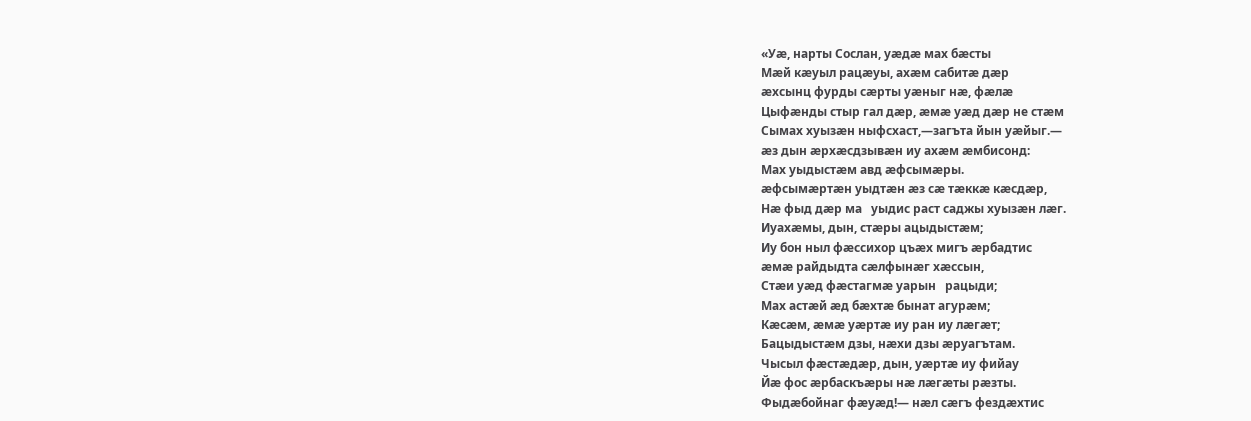«Уæ, нарты Сослан, уæдæ мах бæсты
Мæй кæуыл рацæуы, ахæм сабитæ дæр
æхсынц фурды сæрты уæныг нæ, фæлæ
Цыфæнды стыр гал дæр, æмæ уæд дæр не стæм
Сымах хуызæн ныфсхаст,—загъта йын уæйыг.—
æз дын æрхæсдзывæн иу ахæм æмбисонд:
Мах уыдыстæм авд æфсымæры.
æфсымæртæн уыдтæн æз сæ тæккæ кæсдæр,
Нæ фыд дæр ма   уыдис раст саджы хуызæн лæг.
Иуахæмы, дын, стæры ацыдыстæм;
Иу бон ныл фæссихор цъæх мигъ æрбадтис
æмæ райдыдта сæлфынæг хæссын,
Стæи уæд фæстагмæ уарын   рацыди;
Мах астæй æд бæхтæ бынат агурæм;
Кæсæм, æмæ уæртæ иу ран иу лæгæт;
Бацыдыстæм дзы, нæхи дзы æруагътам.
Чысыл фæстæдæр, дын, уæртæ иу фийау
Йæ фос æрбаскъæры нæ лæгæты рæзты.
Фыдæбойнаг фæуæд!— нæл сæгъ фездæхтис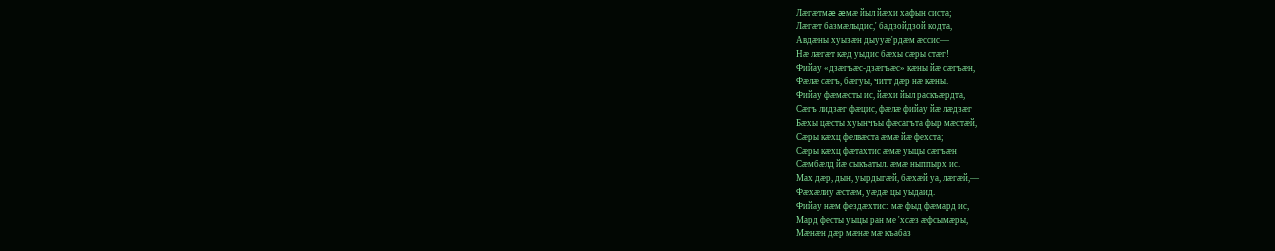Лæгæтмæ æмæ йыл йæхи хафын систа;
Лæгæт базмæлыдис,' бадзойдзой кодта,
Авдæны хуызæн дыууæ'рдæм æссис—
Нæ лæгæт кæд уыдис бæхы сæры стæг!
Фийау «дзæгъæс-дзæгъæс» кæны йæ сæгъæн,
Фæлæ сæгъ, бæгуы, читт дæр нæ кæны.
Фийау фæмæсты ис, йæхи йыл раскъæрдта,
Сæгъ лидзæг фæцис, фæлæ фийау йæ лæдзæг
Бæхы цæсты хуынчъы фæсагъта фыр мæстæй,
Сæры кæхц фелвæста æмæ йæ фехста;
Сæры кæхц фæтахтис æмæ уыцы сæгъæн
Сæмбæлд йæ сыкъатыл. æмæ ныппырх ис.
Мах дæр, дын, уырдыгæй, бæхæй уа, лæгæй,—
Фæхæлиу æстæм, уæдæ цы уыдаид.
Фийау нæм фездæхтис: мæ фыд фæмард ис,
Мард фесты уыцы ран ме 'хсæз æфсымæры,
Мæнæн дæр мæнæ мæ къабаз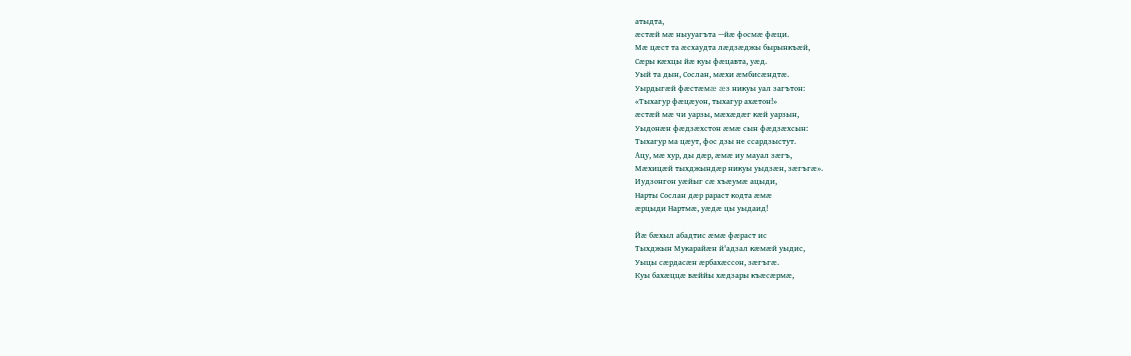атыдта,
æстæй мæ ныууагъта —йæ фосмæ фæци.
Мæ цæст та æсхаудта лæдзæджы бырынкъæй,
Сæры кæхцы йæ куы фæцавта, уæд.
Уый та дын, Сослан, мæхи æмбисæндтæ.
Уырдыгæй фæстæмæ æз никуы уал загътон:
«Тыхагур фæцæуон, тыхагур ахæтон!»
æстæй мæ чи уарзы, мæхæдæг кæй уарзын,
Уыдонæн фæдзæхстон æмæ сын фæдзæхсын:
Тыхагур ма цæут, фос дзы не ссардзыстут.
Ацу, мæ хур, ды дæр, æмæ иу мауал зæгъ,
Мæхицæй тыхджындæр никуы уыдзæн, зæгъгæ».
Иудзонгон уæйыг сæ хъæумæ ацыди,
Нарты Сослан дæр рараст кодта æмæ
æрцыди Нартмæ, уæдæ цы уыдаид!

Йæ бæхыл абадтис æмæ фæраст ис
Тыхджын Мукарайæн й'адзал кæмæй уыдис,
Уыцы сæрдасæн æрбахæссон, зæгъгæ.
Куы бахæццæ вæййы хæдзары къæсæрмæ,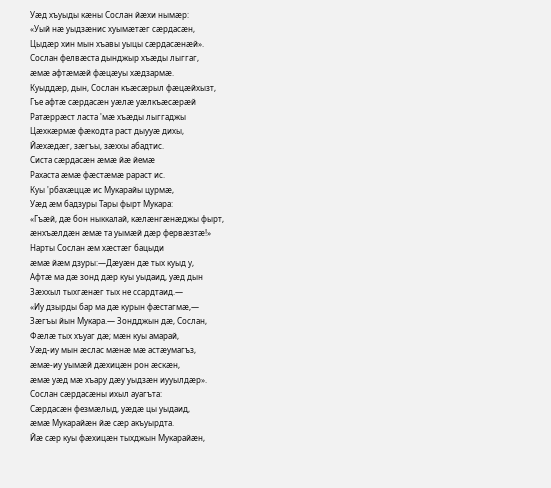Уæд хъуыды кæны Сослан йæхи нымæр:
«Уый нæ уыдзæнис хуымæтæг сæрдасæн,
Цыдæр хин мын хъавы уыцы сæрдасæнæй».
Сослан фелвæста дынджыр хъæды лыггаг,
æмæ афтæмæй фæцæуы хæдзармæ.
Куыддæр, дын, Сослан къæсæрыл фæцæйхызт,
Гъе афтæ сæрдасæн уæлæ уæлкъæсæрæй
Ратæррæст ласта 'мæ хъæды лыггаджы
Цæхкæрмæ фæкодта раст дыууæ дихы,
Йæхæдæг, зæгъы, зæххы абадтис.
Систа сæрдасæн æмæ йæ йемæ
Рахаста æмæ фæстæмæ рараст ис.
Куы 'рбахæццæ ис Мукарайы цурмæ,
Уæд æм бадзуры Тары фырт Мукара:
«Гъæй, дæ бон ныккалай, кæлæнгæнæджы фырт,
æнхъæлдæн æмæ та уымæй дæр фервæзтæ!»
Нарты Сослан æм хæстæг бацыди
æмæ йæм дзуры:—Дæуæн дæ тых куыд у,
Афтæ ма дæ зонд дæр куы уыдаид, уæд дын
Зæххыл тыхгæнæг тых не ссардтаид.—
«Иу дзырды бар ма дæ курын фæстагмæ,—
Зæгъы йын Мукара.— Зондджын дæ, Сослан,
Фæлæ тых хъуаг дæ; мæн куы амарай,
Уæд-иу мын æслас мæнæ мæ астæумагъз,
æмæ-иу уымæй дæхицæн рон æскæн,
æмæ уæд мæ хъару дæу уыдзæн иууылдæр».
Сослан сæрдасæны ихыл ауагъта:
Сæрдасæн фезмæлыд, уæдæ цы уыдаид,
æмæ Мукарайæн йæ сæр акъуырдта.
Йæ сæр куы фæхицæн тыхджын Мукарайæн,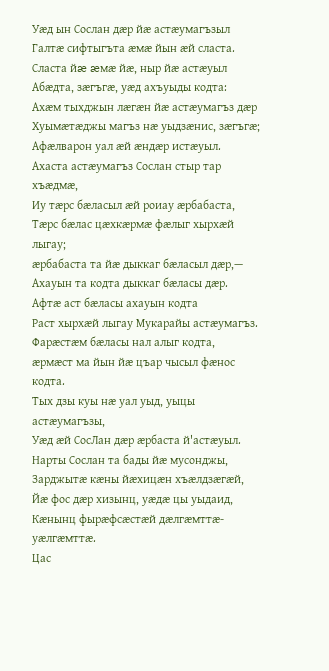Уæд ын Сослан дæр йæ астæумагъзыл
Галтæ сифтыгъта æмæ йын æй сласта.
Сласта йæ æмæ йæ, ныр йæ астæуыл
Абæдта, зæгъгæ, уæд ахъуыды кодта:
Ахæм тыхджын лæгæн йæ астæумагъз дæр
Хуымæтæджы магъз нæ уыдзæнис, зæгъгæ;
Афæлварон уал æй æндæр истæуыл.
Ахаста астæумагъз Сослан стыр тар хъæдмæ,
Иу тæрс бæласыл æй роиау æрбабаста,
Тæрс бæлас цæхкæрмæ фæлыг хырхæй лыгау;
æрбабаста та йæ дыккаг бæласыл дæр,—
Ахауын та кодта дыккаг бæласы дæр.
Афтæ аст бæласы ахауын кодта
Раст хырхæй лыгау Мукарайы астæумагъз.
Фарæстæм бæласы нал алыг кодта,
æрмæст ма йын йæ цъар чысыл фæнос кодта.
Тых дзы куы нæ уал уыд, уыцы астæумагъзы,
Уæд æй СосЛан дæр æрбаста й'астæуыл.
Нарты Сослан та бады йæ мусонджы,
Зарджытæ кæны йæхицæн хъæлдзæгæй,
Йæ фос дæр хизынц, уæдæ цы уыдаид,
Кæнынц фырæфсæстæй дæлгæмттæ-уæлгæмттæ.
Цас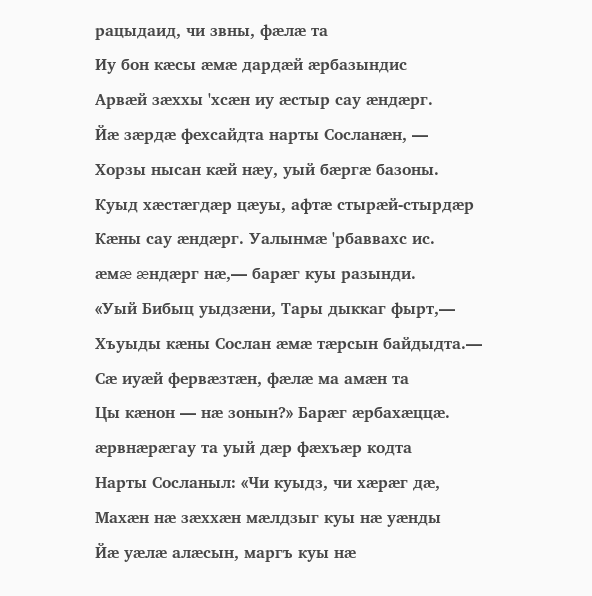рацыдаид, чи звны, фæлæ та
Иу бон кæсы æмæ дардæй æрбазындис
Арвæй зæххы 'хсæн иу æстыр сау æндæрг.
Йæ зæрдæ фехсайдта нарты Сосланæн, —
Хорзы нысан кæй нæу, уый бæргæ базоны.
Куыд хæстæгдæр цæуы, афтæ стырæй-стырдæр
Кæны сау æндæрг. Уалынмæ 'рбаввахс ис.
æмæ æндæрг нæ,— барæг куы разынди.
«Уый Бибыц уыдзæни, Тары дыккаг фырт,—
Хъуыды кæны Сослан æмæ тæрсын байдыдта.—
Сæ иуæй фервæзтæн, фæлæ ма амæн та
Цы кæнон — нæ зонын?» Барæг æрбахæццæ.
æрвнæрæгау та уый дæр фæхъæр кодта
Нарты Сосланыл: «Чи куыдз, чи хæрæг дæ,
Махæн нæ зæххæн мæлдзыг куы нæ уæнды
Йæ уæлæ алæсын, маргъ куы нæ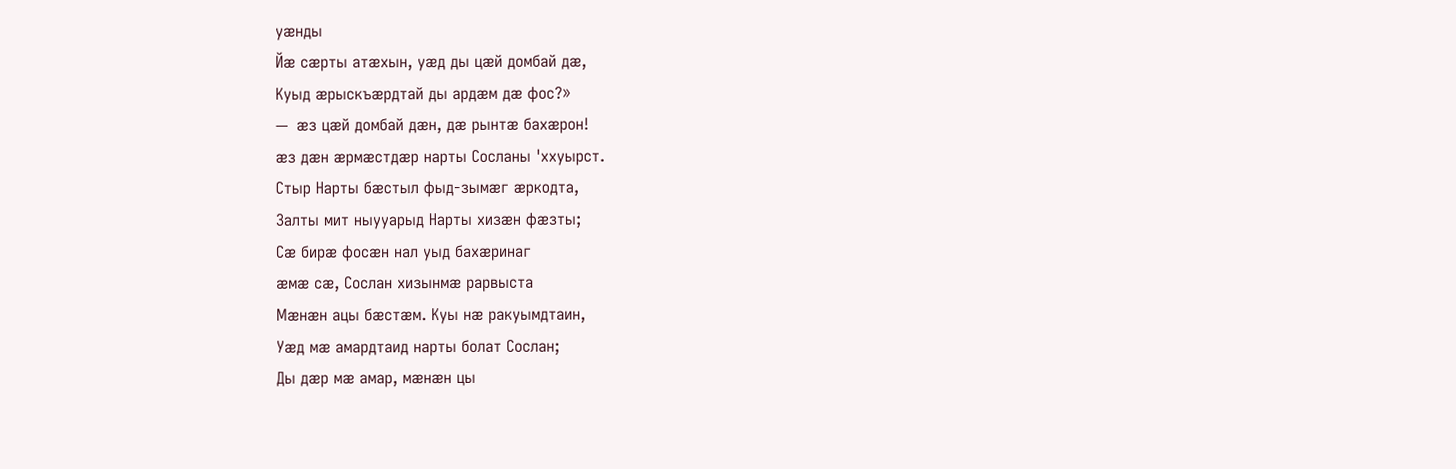уæнды
Йæ сæрты атæхын, уæд ды цæй домбай дæ,
Куыд æрыскъæрдтай ды ардæм дæ фос?»
—  æз цæй домбай дæн, дæ рынтæ бахæрон!
æз дæн æрмæстдæр нарты Сосланы 'ххуырст.
Стыр Нарты бæстыл фыд-зымæг æркодта,
Залты мит ныууарыд Нарты хизæн фæзты;
Сæ бирæ фосæн нал уыд бахæринаг
æмæ сæ, Сослан хизынмæ рарвыста
Мæнæн ацы бæстæм. Куы нæ ракуымдтаин,
Уæд мæ амардтаид нарты болат Сослан;
Ды дæр мæ амар, мæнæн цы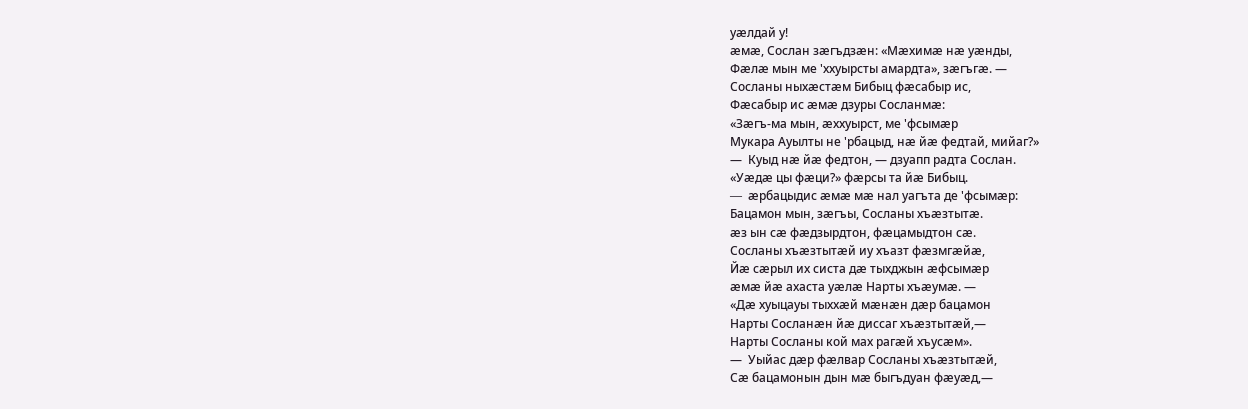уæлдай у!
æмæ, Сослан зæгъдзæн: «Мæхимæ нæ уæнды,
Фæлæ мын ме 'ххуырсты амардта», зæгъгæ. —
Сосланы ныхæстæм Бибыц фæсабыр ис,
Фæсабыр ис æмæ дзуры Сосланмæ:
«Зæгъ-ма мын, æххуырст, ме 'фсымæр
Мукара Ауылты не 'рбацыд, нæ йæ федтай, мийаг?»
—  Куыд нæ йæ федтон, — дзуапп радта Сослан.
«Уæдæ цы фæци?» фæрсы та йæ Бибыц.
—  æрбацыдис æмæ мæ нал уагъта де 'фсымæр:
Бацамон мын, зæгъы, Сосланы хъæзтытæ.
æз ын сæ фæдзырдтон, фæцамыдтон сæ.
Сосланы хъæзтытæй иу хъазт фæзмгæйæ,
Йæ сæрыл их систа дæ тыхджын æфсымæр
æмæ йæ ахаста уæлæ Нарты хъæумæ. —
«Дæ хуыцауы тыххæй мæнæн дæр бацамон
Нарты Сосланæн йæ диссаг хъæзтытæй,—
Нарты Сосланы кой мах рагæй хъусæм».
—  Уыйас дæр фæлвар Сосланы хъæзтытæй,
Сæ бацамонын дын мæ быгъдуан фæуæд,—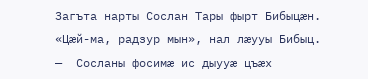Загъта нарты Сослан Тары фырт Бибыцæн.
«Цæй-ма, радзур мын», нал лæууы Бибыц.
—  Сосланы фосимæ ис дыууæ цъæх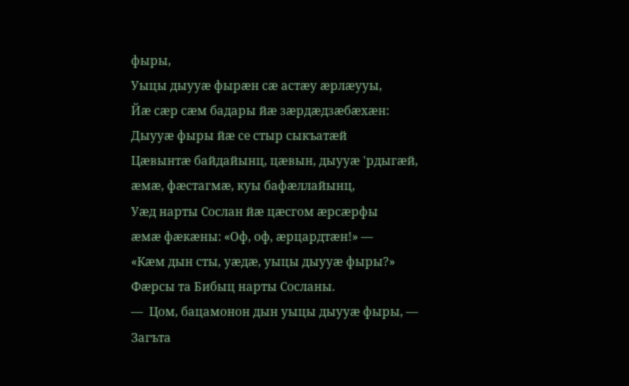фыры,
Уыцы дыууæ фырæн сæ астæу æрлæууы,
Йæ сæр сæм бадары йæ зæрдæдзæбæхæн:
Дыууæ фыры йæ се стыр сыкъатæй
Цæвынтæ байдайынц, цæвын, дыууæ 'рдыгæй,
æмæ, фæстагмæ, куы бафæллайынц,
Уæд нарты Сослан йæ цæсгом æрсæрфы
æмæ фæкæны: «Оф, оф, æрцардтæн!» —
«Кæм дын сты, уæдæ, уыцы дыууæ фыры?»
Фæрсы та Бибыц нарты Сосланы.
—  Цом, бацамонон дын уыцы дыууæ фыры, —
Загъта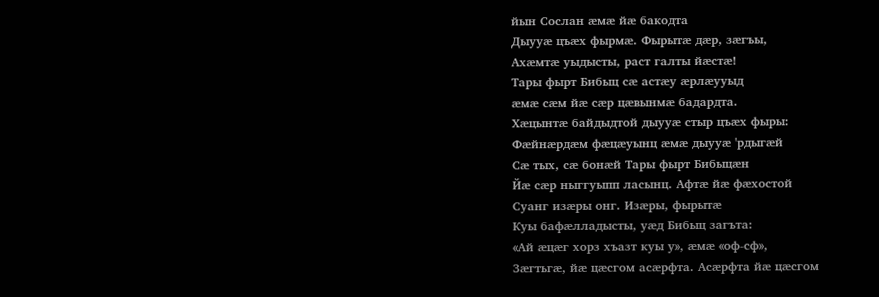йын Сослан æмæ йæ бакодта
Дыууæ цъæх фырмæ. Фырытæ дæр, зæгъы,
Ахæмтæ уыдысты, раст галты йæстæ!
Тары фырт Бибыц сæ астæу æрлæууыд
æмæ сæм йæ сæр цæвынмæ бадардта.
Хæцынтæ байдыдтой дыууæ стыр цъæх фыры:
Фæйнæрдæм фæцæуынц æмæ дыууæ 'рдыгæй
Сæ тых, сæ бонæй Тары фырт Бибыцæн
Йæ сæр ныггуыпп ласынц. Афтæ йæ фæхостой
Суанг изæры онг. Изæры, фырытæ
Куы бафæлладысты, уæд Бибыц загъта:
«Ай æцæг хорз хъазт куы у», æмæ «оф-сф»,
Зæгтьгæ, йæ цæсгом асæрфта. Асæрфта йæ цæсгом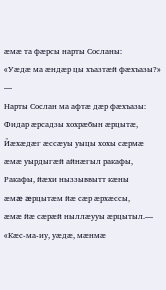æмæ та фæрсы нарты Сосланы:
«Уæдæ ма æндæр цы хъазтæй фæхъазы?» —
Нарты Сослан ма афтæ дæр фæхъазы:
Фидар æрсадзы хохрæбын æрцытæ,
Йæхæдæг æссæуы уыцы хохы сæрмæ
æмæ уырдыгæй айнæгыл ракафы,
Ракафы, йæхи ныззыввытт кæны
æмæ æрцытæм йæ сæр æрхæссы,
æмæ йæ сæрæй ныллæууы æрцытыл.—
«Кæс-ма-иу, уæдæ, мæнмæ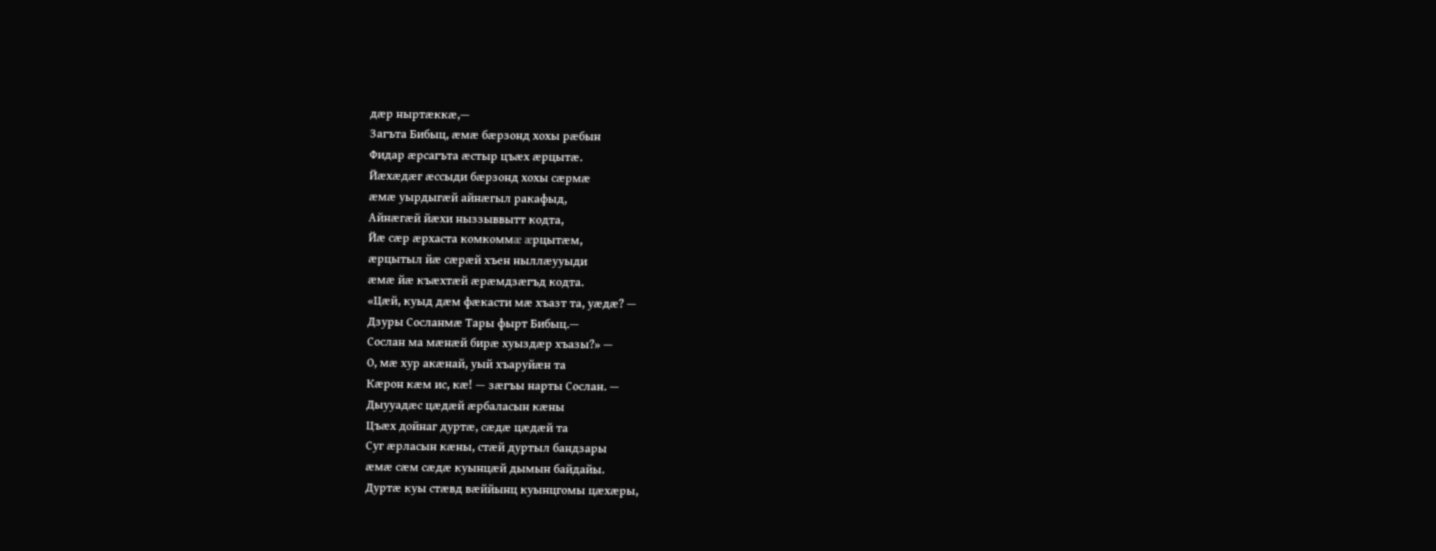дæр ныртæккæ,—
Загъта Бибыц, æмæ бæрзонд хохы рæбын
Фидар æрсагъта æстыр цъæх æрцытæ.
Йæхæдæг æссыди бæрзонд хохы сæрмæ
æмæ уырдыгæй айнæгыл ракафыд,
Айнæгæй йæхи ныззыввытт кодта,
Йæ сæр æрхаста комкоммæ æрцытæм,
æрцытыл йæ сæрæй хъен ныллæууыди
æмæ йæ къæхтæй æрæмдзæгъд кодта.
«Цæй, куыд дæм фæкасти мæ хъазт та, уæдæ? —
Дзуры Сосланмæ Тары фырт Бибыц.—
Сослан ма мæнæй бирæ хуыздæр хъазы?» —
О, мæ хур акæнай, уый хъаруйæн та
Кæрон кæм ис, кæ! — зæгъы нарты Сослан. —
Дыууадæс цæдæй æрбаласын кæны
Цъæх дойнаг дуртæ, сæдæ цæдæй та
Суг æрласын кæны, стæй дуртыл бандзары
æмæ сæм сæдæ куынцæй дымын байдайы.
Дуртæ куы стæвд вæййынц куынцгомы цæхæры,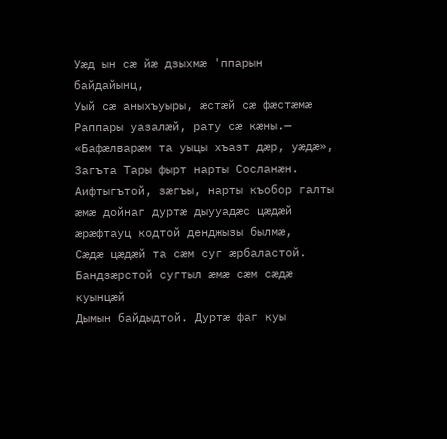Уæд ын сæ йæ дзыхмæ 'ппарын байдайынц,
Уый сæ аныхъуыры, æстæй сæ фæстæмæ
Раппары уазалæй, рату сæ кæны.—
«Бафæлварæм та уыцы хъазт дæр, уæдæ»,
Загъта Тары фырт нарты Сосланæн.
Аифтыгътой, зæгъы, нарты къобор галты
æмæ дойнаг дуртæ дыууадæс цæдæй
æрæфтауц кодтой денджызы былмæ,
Сæдæ цæдæй та сæм суг æрбаластой.
Бандзæрстой сугтыл æмæ сæм сæдæ куынцæй
Дымын байдыдтой. Дуртæ фаг куы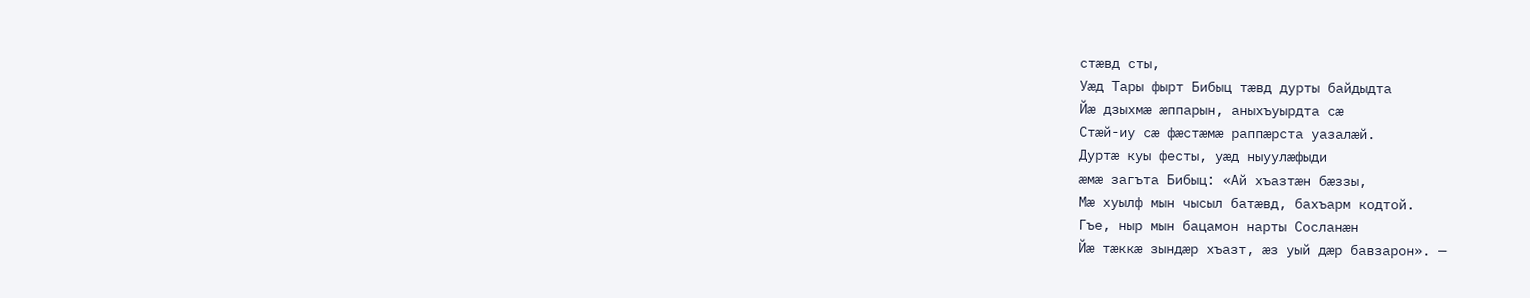стæвд сты,
Уæд Тары фырт Бибыц тæвд дурты байдыдта
Йæ дзыхмæ æппарын, аныхъуырдта сæ
Стæй-иу сæ фæстæмæ раппæрста уазалæй.
Дуртæ куы фесты, уæд ныуулæфыди
æмæ загъта Бибыц: «Ай хъазтæн бæззы,
Мæ хуылф мын чысыл батæвд, бахъарм кодтой.
Гъе, ныр мын бацамон нарты Сосланæн
Йæ тæккæ зындæр хъазт, æз уый дæр бавзарон». —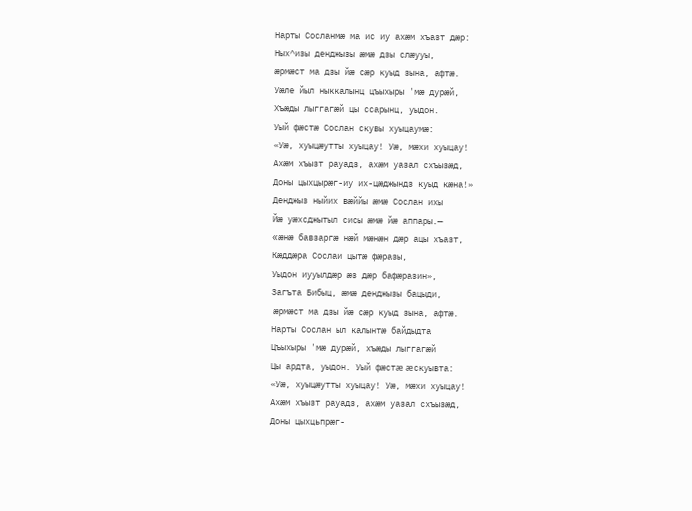Нарты Сосланмæ ма ис иу ахæм хъазт дæр:
Ных^изы денджызы æмæ дзы слæууы,
æрмæст ма дзы йæ сæр куыд зына, афтæ.
Уæле йыл ныккалынц цъыхыры 'мæ дурæй,
Хъæды лыггагæй цы ссарынц, уыдон.
Уый фæстæ Сослан скувы хуыцаумæ:
«Уæ, хуыцæутты хуыцау! Уæ, мæхи хуыцау!
Ахæм хъызт рауадз, ахæм уазал схъызæд,
Доны цыхцырæг-иу их-цæджындз куыд кæна!»
Денджыз ныйих вæййы æмæ Сослан ихы
Йæ уæхсджытыл сисы æмæ йæ аппары.—
«æнæ бавзаргæ нæй мæнæн дæр ацы хъазт,
Кæддæра Сослаи цытæ фæразы,
Уыдон иууылдæр æз дæр бафæразин»,
Загъта Бибыц, æмæ денджызы бацыди,
 æрмæст ма дзы йæ сæр куыд зына, афтæ.
Нарты Сослан ыл калынтæ байдыдта
Цъыхыры 'мæ дурæй, хъæды лыггагæй
Цы ардта, уыдон. Уый фæстæ æскуывта:
«Уæ, хуыцæутты хуыцау! Уæ, мæхи хуыцау!
Ахæм хъызт рауадз, ахæм уазал схъызæд,
Доны цыхцьпрæг-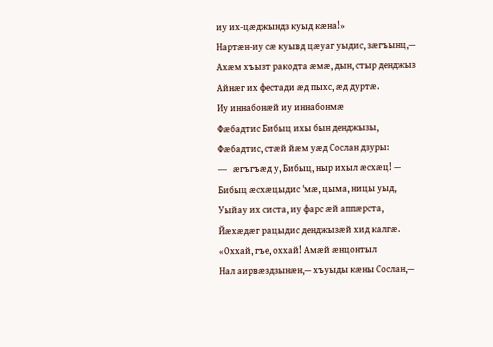иу их-цæджындз куыд кæна!»
Нартæн-иу сæ куывд цæуаг уыдис, зæгъынц,—
Ахæм хъызт ракодта æмæ, дын, стыр денджыз
Айнæг их фестади æд пыхс, æд дуртæ.
Иу иннабонæй иу иннабонмæ
Фæбадтис Бибыц ихы бын денджызы,
Фæбадтис, стæй йæм уæд Сослан дзуры:
—  æгъгъæд у, Бибыц, ныр ихыл æсхæц! —
Бибыц æсхæцыдис 'мæ, цыма, ницы уыд,
Уыйау их систа, иу фарс æй аппæрста,
Йæхæдæг рацыдис денджызæй хид калгæ.
«Оххай, гъе, оххай! Амæй æнцонтыл
Нал аирвæздзынæн,— хъуыды кæны Сослан,—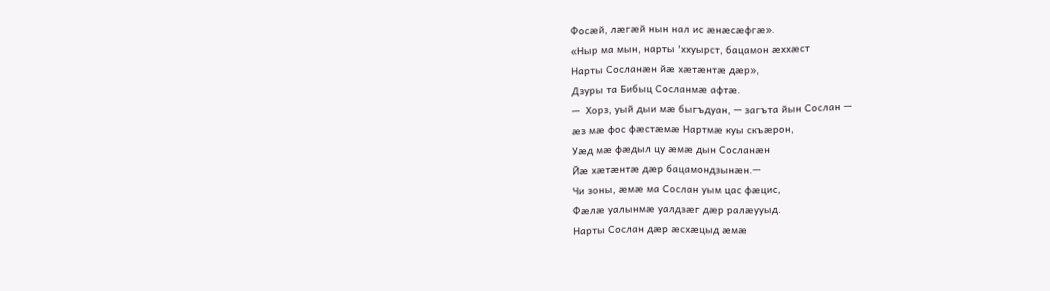Фосæй, лæгæй нын нал ис æнæсæфгæ».
«Ныр ма мын, нарты 'ххуырст, бацамон æххæст
Нарты Сосланæн йæ хæтæнтæ дæр»,
Дзуры та Бибыц Сосланмæ афтæ.
—  Хорз, уый дыи мæ быгъдуан, — загъта йын Сослан —
æз мæ фос фæстæмæ Нартмæ куы скъæрон,
Уæд мæ фæдыл цу æмæ дын Сосланæн
Йæ хæтæнтæ дæр бацамондзынæн.—
Чи зоны, æмæ ма Сослан уым цас фæцис,
Фæлæ уалынмæ уалдзæг дæр ралæууыд.
Нарты Сослан дæр æсхæцыд æмæ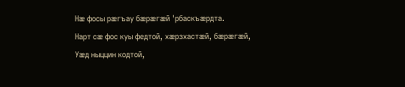Нæ фосы рæгъау бæрæгæй 'рбаскъæрдта.
Нарт сæ фос куы федтой, хæрзхастæй, бæрæгæй,
Уæд ныццин кодтой,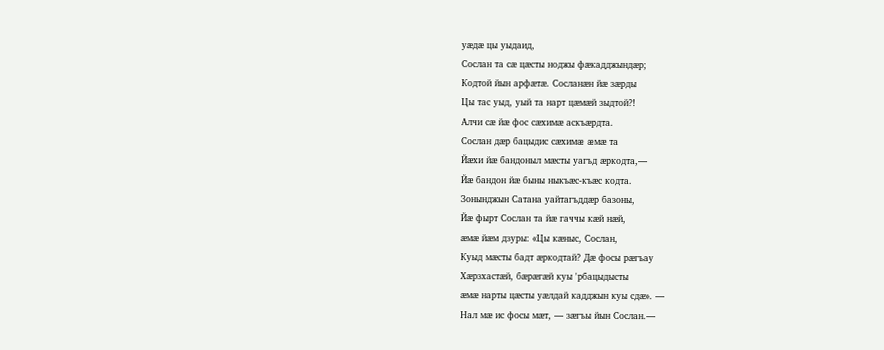уæдæ цы уыдаид,
Сослан та сæ цæсты ноджы фæкадджындæр;
Кодтой йын арфæтæ. Сосланæн йæ зæрды
Цы тас уыд, уый та нарт цæмæй зыдтой?!
Алчи сæ йæ фос сæхимæ аскъæрдта.
Сослан дæр бацыдис сæхимæ æмæ та
Йæхи йæ бандоныл мæсты уагъд æркодта,—
Йæ бандон йæ быны ныкъæс-къæс кодта.
Зонынджын Сатана уайтагъддæр базоны,
Йæ фырт Сослан та йæ гаччы кæй нæй,
æмæ йæм дзуры: «Цы кæныс, Сослан,
Куыд мæсты бадт æркодтай? Дæ фосы рæгъау
Хæрзхастæй, бæрæгæй куы 'рбацыдысты
æмæ нарты цæсты уæлдай кадджын куы сдæ». —
Нал мæ ис фосы мæт, — зæгъы йын Сослан.—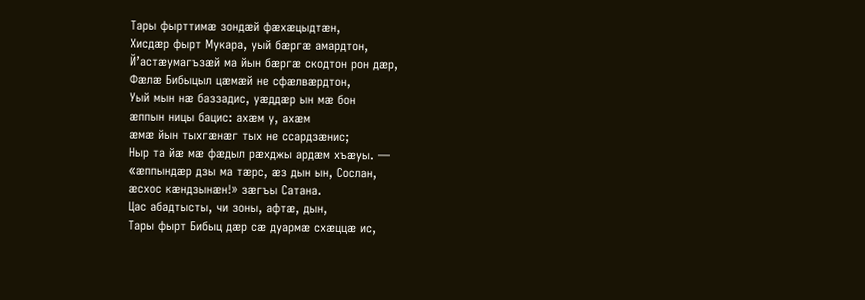Тары фырттимæ зондæй фæхæцыдтæн,
Хисдæр фырт Мукара, уый бæргæ амардтон,
Й’астæумагъзæй ма йын бæргæ скодтон рон дæр,
Фæлæ Бибыцыл цæмæй не сфæлвæрдтон,
Уый мын нæ баззадис, уæддæр ын мæ бон
æппын ницы бацис: ахæм у, ахæм
æмæ йын тыхгæнæг тых не ссардзæнис;
Ныр та йæ мæ фæдыл рæхджы ардæм хъæуы. —
«æппындæр дзы ма тæрс, æз дын ын, Сослан,
æсхос кæндзынæн!» зæгъы Сатана.
Цас абадтысты, чи зоны, афтæ, дын,
Тары фырт Бибыц дæр сæ дуармæ схæццæ ис,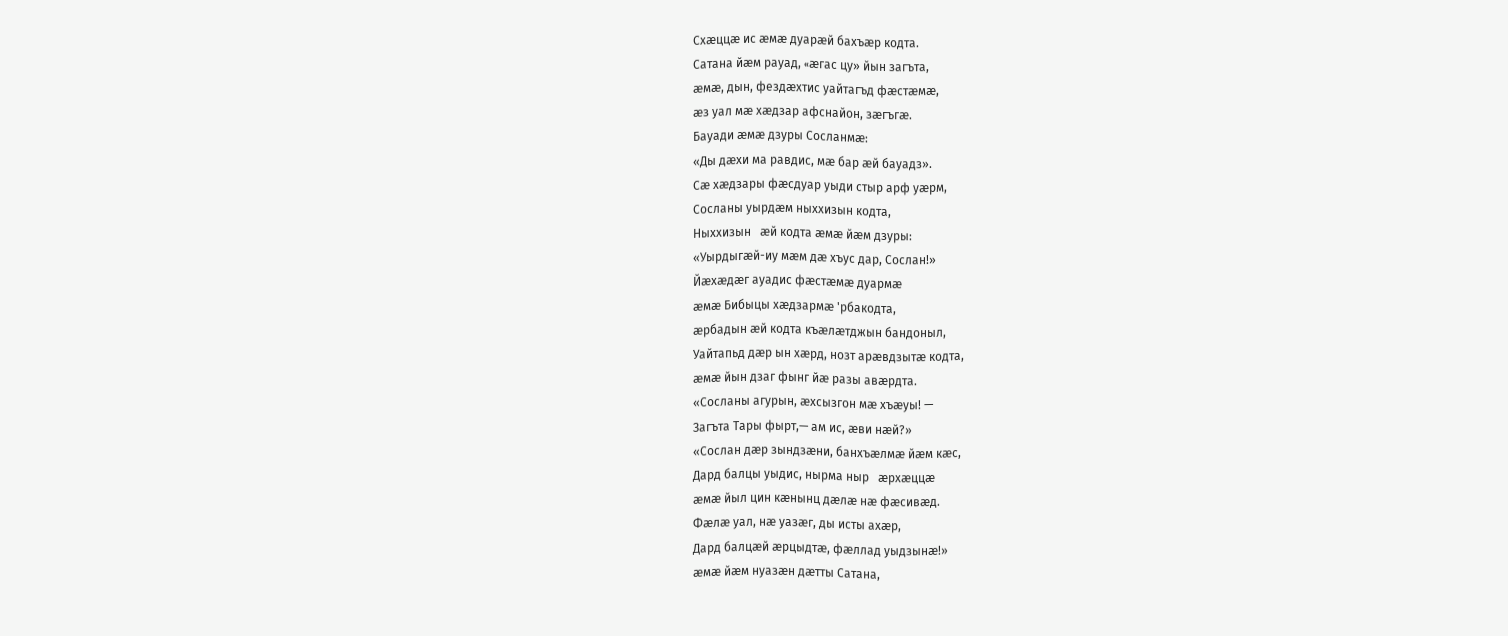Схæццæ ис æмæ дуарæй бахъæр кодта.
Сатана йæм рауад, «æгас цу» йын загъта,
æмæ, дын, фездæхтис уайтагъд фæстæмæ,
æз уал мæ хæдзар афснайон, зæгъгæ.
Бауади æмæ дзуры Сосланмæ:
«Ды дæхи ма равдис, мæ бар æй бауадз».
Сæ хæдзары фæсдуар уыди стыр арф уæрм,
Сосланы уырдæм ныххизын кодта,
Ныххизын   æй кодта æмæ йæм дзуры:
«Уырдыгæй-иу мæм дæ хъус дар, Сослан!»
Йæхæдæг ауадис фæстæмæ дуармæ
æмæ Бибыцы хæдзармæ 'рбакодта,
æрбадын æй кодта къæлæтджын бандоныл,
Уайтапьд дæр ын хæрд, нозт арæвдзытæ кодта,
æмæ йын дзаг фынг йæ разы авæрдта.
«Сосланы агурын, æхсызгон мæ хъæуы! —
Загъта Тары фырт,— ам ис, æви нæй?»
«Сослан дæр зындзæни, банхъæлмæ йæм кæс,
Дард балцы уыдис, нырма ныр   æрхæццæ
æмæ йыл цин кæнынц дæлæ нæ фæсивæд.
Фæлæ уал, нæ уазæг, ды исты ахæр,
Дард балцæй æрцыдтæ, фæллад уыдзынæ!»
æмæ йæм нуазæн дæтты Сатана,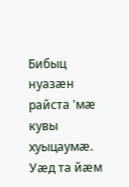Бибыц нуазæн райста 'мæ кувы хуыцаумæ.
Уæд та йæм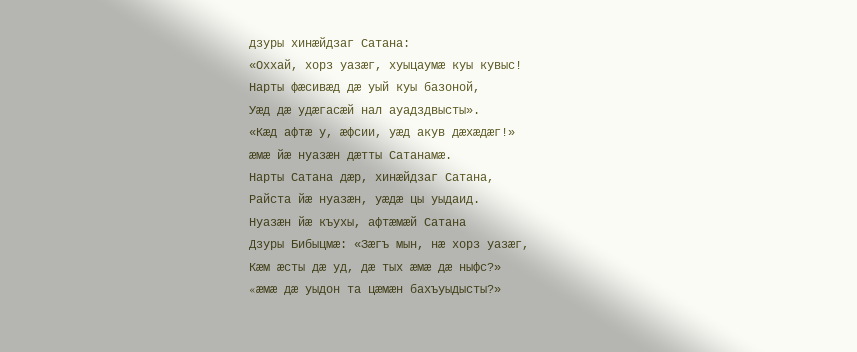дзуры хинæйдзаг Сатана:
«Оххай, хорз уазæг, хуыцаумæ куы кувыс!
Нарты фæсивæд дæ уый куы базоной,
Уæд дæ удæгасæй нал ауадздвысты».
«Кæд афтæ у, æфсии, уæд акув дæхæдæг!»
æмæ йæ нуазæн дæтты Сатанамæ.
Нарты Сатана дæр, хинæйдзаг Сатана,
Райста йæ нуазæн, уæдæ цы уыдаид.
Нуазæн йæ къухы, афтæмæй Сатана
Дзуры Бибыцмæ: «Зæгъ мын, нæ хорз уазæг,
Кæм æсты дæ уд, дæ тых æмæ дæ ныфс?»
«æмæ дæ уыдон та цæмæн бахъуыдысты?»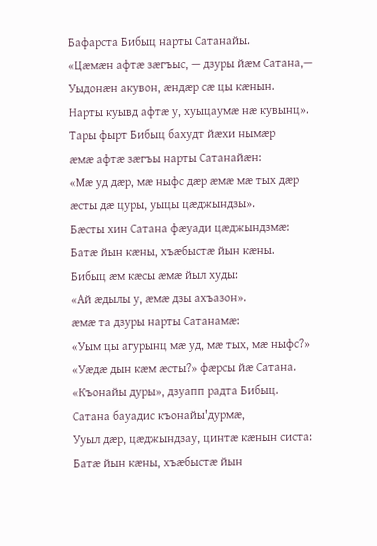Бафарста Бибыц нарты Сатанайы.
«Цæмæн афтæ зæгъыс, — дзуры йæм Сатана,—
Уыдонæн акувон, æндæр сæ цы кæнын.
Нарты куывд афтæ у, хуыцаумæ нæ кувынц».
Тары фырт Бибыц бахудт йæхи нымæр
æмæ афтæ зæгъы нарты Сатанайæн:
«Мæ уд дæр, мæ ныфс дæр æмæ мæ тых дæр
æсты дæ цуры, уыцы цæджындзы».
Бæсты хин Сатана фæуади цæджындзмæ:
Батæ йын кæны, хъæбыстæ йын кæны.
Бибыц æм кæсы æмæ йыл худы:
«Ай æдылы у, æмæ дзы ахъазон».
æмæ та дзуры нарты Сатанамæ:
«Уым цы агурынц мæ уд, мæ тых, мæ ныфс?»
«Уæдæ дын кæм æсты?» фæрсы йæ Сатана.
«Къонайы дуры», дзуапп радта Бибыц.
Сатана бауадис къонайы'дурмæ,
Ууыл дæр, цæджындзау, цинтæ кæнын систа:
Батæ йын кæны, хъæбыстæ йын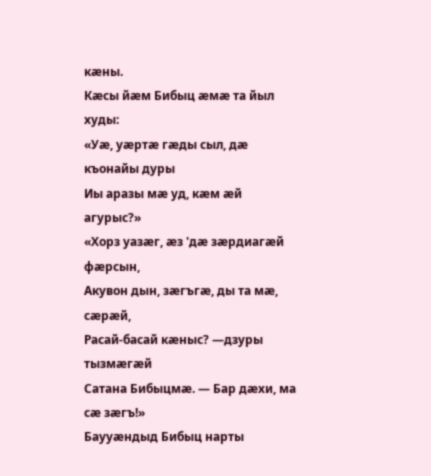кæны.
Кæсы йæм Бибыц æмæ та йыл худы:
«Уæ, уæртæ гæды сыл, дæ къонайы дуры
Иы аразы мæ уд, кæм æй агурыс?»
«Хорз уазæг, æз 'дæ зæрдиагæй фæрсын,
Акувон дын, зæгъгæ, ды та мæ, сæрæй,
Расай-басай кæныс? —дзуры тызмæгæй
Сатана Бибыцмæ. — Бар дæхи, ма сæ зæгъ!»
Баууæндыд Бибыц нарты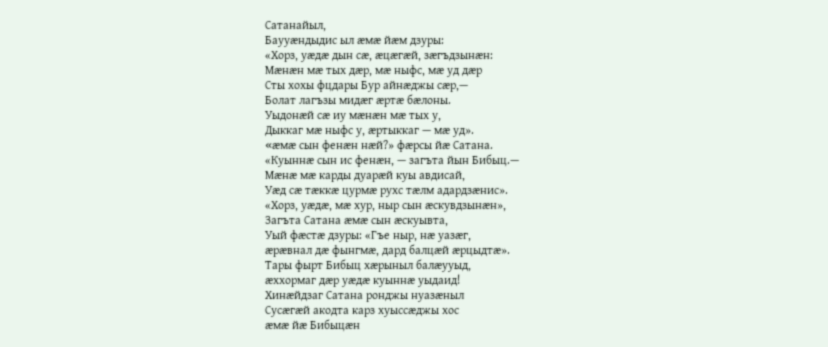Сатанайыл,
Баууæндыдис ыл æмæ йæм дзуры:
«Хорз, уæдæ дын сæ, æцæгæй, зæгъдзынæн:
Мæнæн мæ тых дæр, мæ ныфс, мæ уд дæр
Сты хохы фцдары Бур айнæджы сæр,—
Болат лагъзы мидæг æртæ бæлоны.
Уыдонæй сæ иу мæнæн мæ тых у,
Дыккаг мæ ныфс у, æртыккаг — мæ уд».
«æмæ сын фенæн нæй?» фæрсы йæ Сатана.
«Куыннæ сын ис фенæн, — загъта йын Бибыц.—
Мæнæ мæ карды дуарæй куы авдисай,
Уæд сæ тæккæ цурмæ рухс тæлм адардзæнис».
«Хорз, уæдæ, мæ хур, ныр сын æскувдзынæн»,
Загъта Сатана æмæ сын æскуывта,
Уый фæстæ дзуры: «Гъе ныр, нæ уазæг,
æрæвнал дæ фынгмæ, дард балцæй æрцыдтæ».
Тары фырт Бибыц хæрыныл балæууыд,
æххормаг дæр уæдæ куыннæ уыдаид!
Хинæйдзаг Сатана ронджы нуазæныл
Сусæгæй акодта карз хуыссæджы хос
æмæ йæ Бибыцæн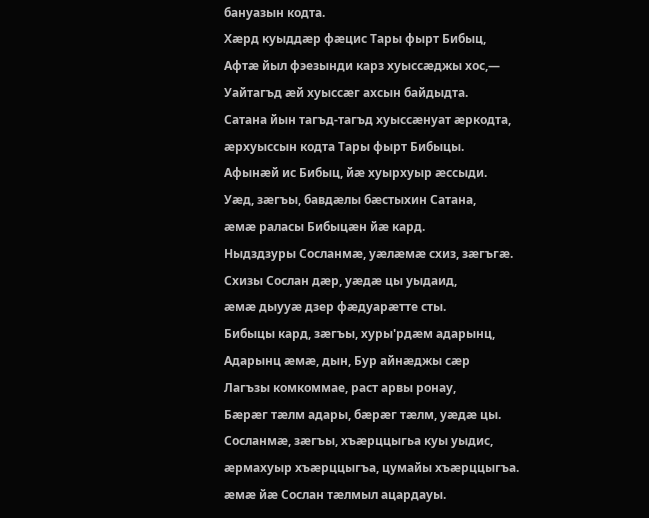бануазын кодта.
Хæрд куыддæр фæцис Тары фырт Бибыц,
Афтæ йыл фэезынди карз хуыссæджы хос,—
Уайтагъд æй хуыссæг ахсын байдыдта.
Сатана йын тагъд-тагъд хуыссæнуат æркодта,
æрхуыссын кодта Тары фырт Бибыцы.
Афынæй ис Бибыц, йæ хуырхуыр æссыди.
Уæд, зæгъы, бавдæлы бæстыхин Сатана,
æмæ раласы Бибыцæн йæ кард.
Ныдздзуры Сосланмæ, уæлæмæ схиз, зæгъгæ.
Схизы Сослан дæр, уæдæ цы уыдаид,
æмæ дыууæ дзер фæдуарæтте сты.
Бибыцы кард, зæгъы, хуры'рдæм адарынц,
Адарынц æмæ, дын, Бур айнæджы сæр
Лагъзы комкоммае, раст арвы ронау,
Бæрæг тæлм адары, бæрæг тæлм, уæдæ цы.
Сосланмæ, зæгъы, хъæрццыгьа куы уыдис,
æрмахуыр хъæрццыгъа, цумайы хъæрццыгъа.
æмæ йæ Сослан тæлмыл ацардауы.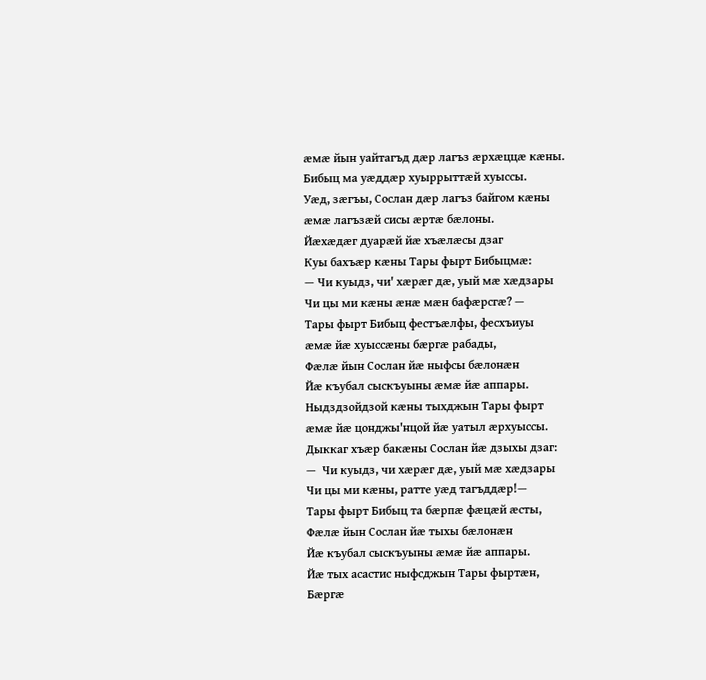æмæ йын уайтагъд дæр лагъз æрхæццæ кæны.
Бибыц ма уæддæр хуыррыттæй хуыссы.
Уæд, зæгъы, Сослан дæр лагъз байгом кæны
æмæ лагъзæй сисы æртæ бæлоны.
Йæхæдæг дуарæй йæ хъæлæсы дзаг
Куы бахъæр кæны Тары фырт Бибыцмæ:
— Чи куыдз, чи' хæрæг дæ, уый мæ хæдзары
Чи цы ми кæны æнæ мæн бафæрсгæ? —
Тары фырт Бибыц фестъæлфы, фесхъиуы
æмæ йæ хуыссæны бæргæ рабады,
Фæлæ йын Сослан йæ ныфсы бæлонæн
Йæ къубал сыскъуыны æмæ йæ аппары.
Ныдздзойдзой кæны тыхджын Тары фырт
æмæ йæ цонджы'нцой йæ уатыл æрхуыссы.
Дыккаг хъæр бакæны Сослан йæ дзыхы дзаг:
—  Чи куыдз, чи хæрæг дæ, уый мæ хæдзары
Чи цы ми кæны, ратте уæд тагъддæр!—
Тары фырт Бибыц та бæрпæ фæцæй æсты,
Фæлæ йын Сослан йæ тыхы бæлонæн
Йæ къубал сыскъуыны æмæ йæ аппары.
Йæ тых асастис ныфсджын Тары фыртæн,
Бæргæ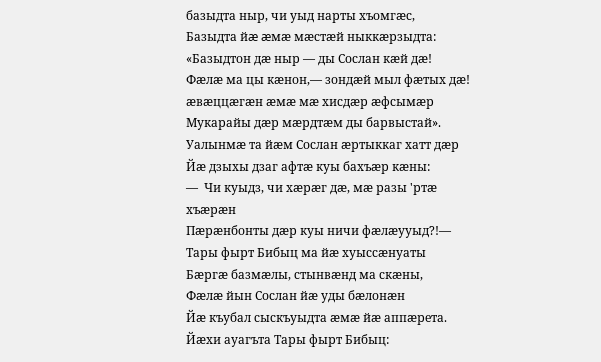базыдта ныр, чи уыд нарты хъомгæс,
Базыдта йæ æмæ мæстæй ныккæрзыдта:
«Базыдтон дæ ныр — ды Сослан кæй дæ!
Фæлæ ма цы кæнон,— зондæй мыл фæтых дæ!
æвæццæгæн æмæ мæ хисдæр æфсымæр
Мукарайы дæр мæрдтæм ды барвыстай».
Уалынмæ та йæм Сослан æртыккаг хатт дæр
Йæ дзыхы дзаг афтæ куы бахъæр кæны:
—  Чи куыдз, чи хæрæг дæ, мæ разы 'ртæ хъæрæн
Пæрæнбонты дæр куы ничи фæлæууыд?!—
Тары фырт Бибыц ма йæ хуыссæнуаты
Бæргæ базмæлы, стынвæнд ма скæны,
Фæлæ йын Сослан йæ уды бæлонæн
Йæ къубал сыскъуыдта æмæ йæ аппæрета.
Йæхи ауагъта Тары фырт Бибыц: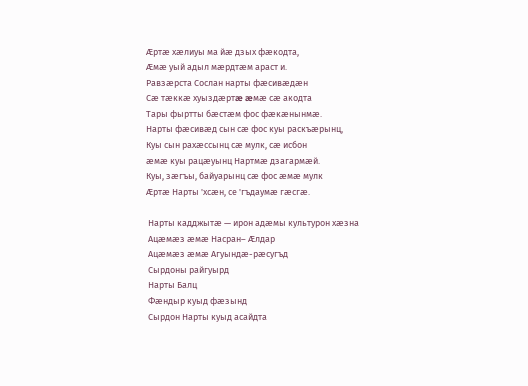Æртæ хæлиуы ма йæ дзых фæкодта,
Æмæ уый адыл мæрдтæм араст и.
Равзæрста Сослан нарты фæсивæдæн
Сæ тæккæ хуыздæртæ æмæ сæ акодта
Тары фыртты бæстæм фос фæкæнынмæ.
Нарты фæсивæд сын сæ фос куы раскъæрынц,
Куы сын рахæссынц сæ мулк, сæ исбон
æмæ куы рацæуынц Нартмæ дзагармæй.
Куы, зæгъы, байуарынц сæ фос æмæ мулк
Æртæ Нарты 'хсæн, се 'гъдаумæ гæсгæ.

 Нарты кадджытæ — ирон адæмы культурон хæзна
 Ацæмæз æмæ Насран– Æлдар
 Ацæмæз æмæ Агуындæ-рæсугъд
 Сырдоны райгуырд
 Нарты Балц
 Фæндыр куыд фæзынд
 Сырдон Нарты куыд асайдта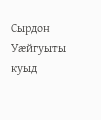Сырдон Уæйгуыты куыд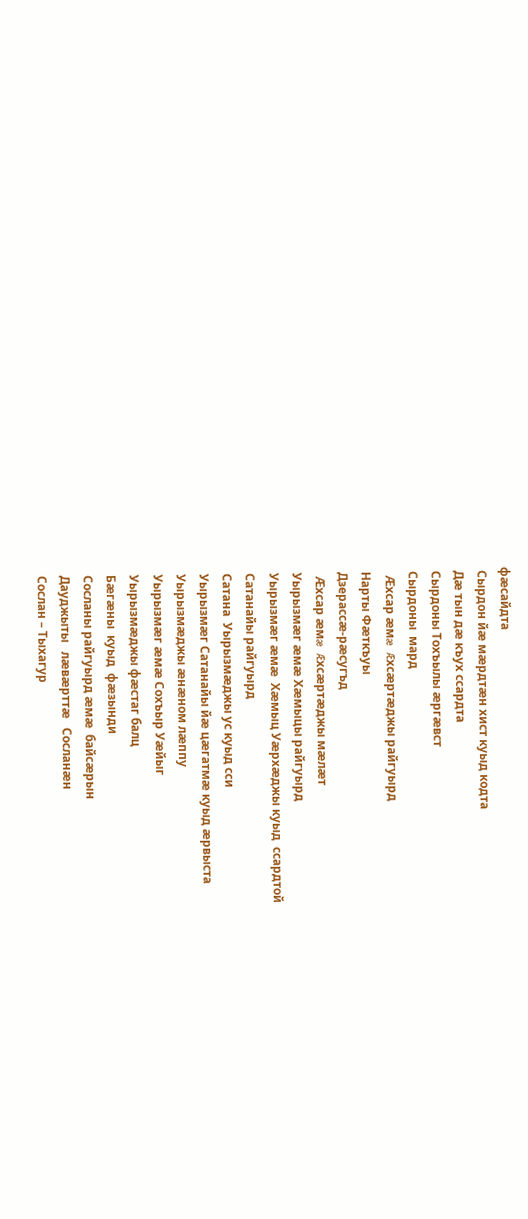фæсайдта
 Сырдон йæ мæрдтæн хист куыд кодта
 Дæ тын дæ къух ссардта
 Сырдоны Тохъылы æргæвст
 Сырдоны  мард
 Æхсар æмæ Æхсæртæджы райгуырд
 Нарты Фæткъуы
 Дзерассæ-рæсугъд
 Æхсар æмæ Æхсæртæджы мæлæт
 Уырызмæг æмæ Хæмыцы райгуырд
 Уырызмæг æмæ  Хæмыц Уæрхæджы куыд  ссардтой
 Сатанайы райгуырд
 Сатана  Уырызмæджы ус куыд сси
 Уырызмæг Сатанайы йæ цæгатмæ куыд æрвыста
 Уырызмæджы æнæном лæппу
 Уырызмæг æмæ Сохъыр Уæйыг
 Уырызмæджы фæстаг балц
 Бæгæны  куыд  фæзынди
 Сосланы райгуырд æмæ  байсæрын
 Дауджыты   лæвæрттæ   Сосланæн
 Сослан – Тыхагур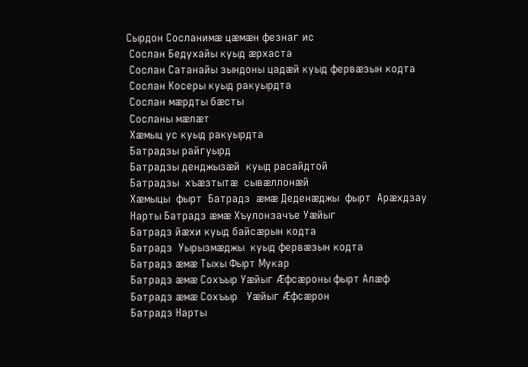Сырдон Сосланимæ цæмæн фезнаг ис
 Сослан Бедухайы куыд æрхаста
 Сослан Сатанайы зындоны цадæй куыд фервæзын кодта
 Сослан Косеры куыд ракуырдта
 Сослан мæрдты бæсты
 Сосланы мæлæт
 Хæмыц ус куыд ракуырдта
 Батрадзы райгуырд
 Батрадзы денджызæй  куыд расайдтой
 Батрадзы  хъæзтытæ  сывæллонæй
 Хæмыцы  фырт  Батрадз  æмæ Деденæджы  фырт  Арæхдзау
 Нарты Батрадз æмæ Хъулонзачъе Уæйыг
 Батрадз йæхи куыд байсæрын кодта
 Батрадз  Уырызмæджы  куыд фервæзын кодта
 Батрадз æмæ Тыхы Фырт Мукар
 Батрадз æмæ Сохъыр Уæйыг Æфсæроны фырт Алæф
 Батрадз æмæ Сохъыр   Уæйыг Æфсæрон
 Батрадз Нарты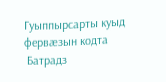Гуыппырсарты куыд фервæзын кодта
 Батрадз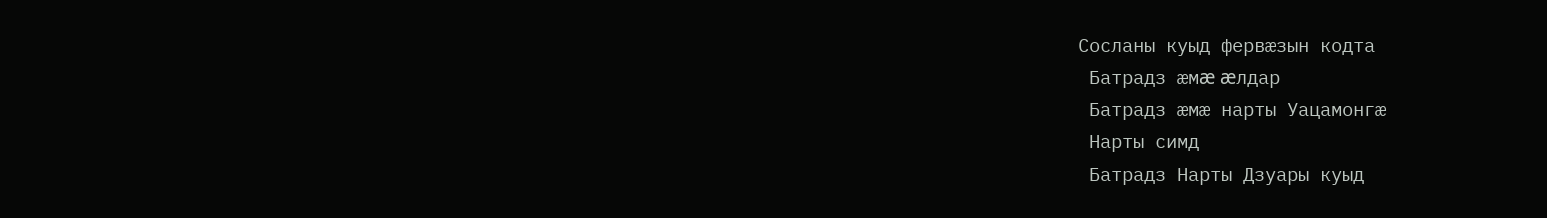Сосланы куыд фервæзын кодта
 Батрадз æмæ æлдар
 Батрадз æмæ нарты Уацамонгæ
 Нарты симд
 Батрадз Нарты Дзуары куыд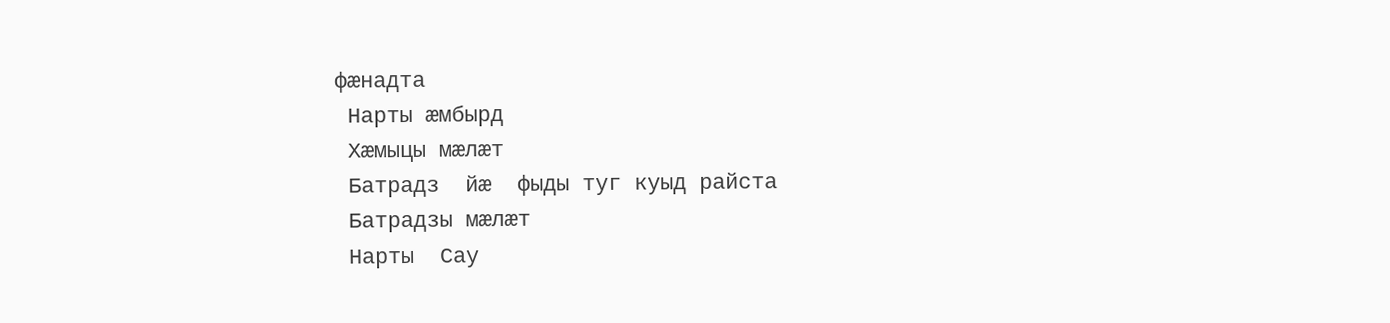фæнадта
 Нарты æмбырд
 Хæмыцы мæлæт
 Батрадз  йæ  фыды туг куыд райста
 Батрадзы мæлæт
 Нарты  Сау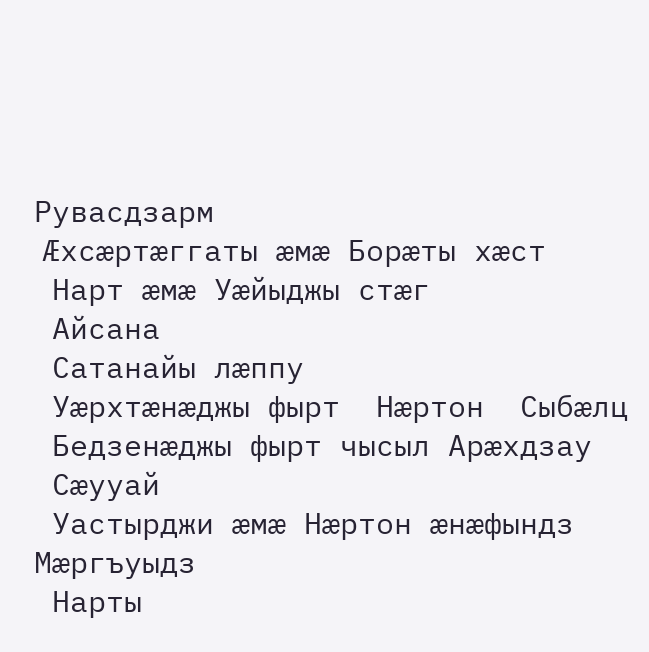Рувасдзарм
 Æхсæртæггаты æмæ Борæты хæст
 Нарт æмæ Уæйыджы стæг
 Айсана
 Сатанайы лæппу
 Уæрхтæнæджы фырт  Нæртон  Сыбæлц
 Бедзенæджы фырт чысыл Арæхдзау
 Сæууай
 Уастырджи æмæ Нæртон æнæфындз Мæргъуыдз
 Нарты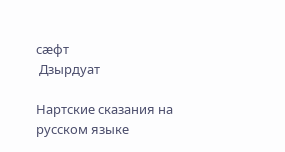сæфт
 Дзырдуат

Нартские сказания на русском языке